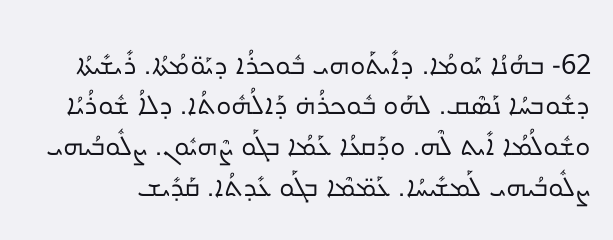62- ܒܗܳܢܳܐ ܝܰܘܡܳܐ. ܕܐܺܝܬܰܘܗܝ ܒܽܘܟܪܳܐ ܕܝܰܘ̈ܡܳܬܳܐ. ܪܺܝܫܺܝܬܳܐ ܕܫܽܘܒܚܳܐ ܢܰܣܶܩ. ܠܗܰܘ ܒܽܘܟܪܳܗ̇ ܕܰܐܠܳܗܽܘܬܳܐ. ܕܠܐܳ ܫܽܘܪܳܝܳܐ ܘܫܽܘܠܳܡܳܐ ܐܺܝܬ ܠܶܗ. ܘܕܰܩܥܳܐ ܥܰܡܳܐ ܒܓܰܘ ܨܶܗܝܽܘܢ. ܨܠܽܘܒܳܝܗܝ ܨܠܽܘܒܳܝܗܝ ܠܰܡܫܺܝܚܳܐ. ܥܰܡ̈ܡܶܐ ܒܓܰܘ ܥܺܕܬܳܐ. ܩܰܕܺܝܫ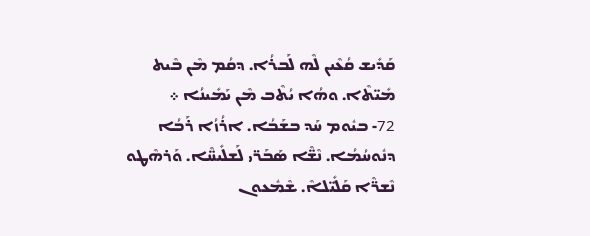ܩܰܕܺܝܫ ܩܳܥܶܝܢ ܠܶܗ ܠܰܒܪܳܐ. ܕܩܳܡ ܡܶܢ ܒܶܝܬ ܡܺܝ̈ܬܶܐ. ܘܗܳܐ ܝܳܬܶܒ ܡܶܢ ܝܰܡܺܝܢܳܐ ܀
72- ܒܝܽܘܡ ܚܰܕ ܒܫܰܒܳܐ. ܐܪܳܙܳܐ ܪܰܒܳܐ ܕܢܽܘܚܳܡܳܐ. ܢܶܫ̈ܶܐ ܣܰܒܰܪ̈ܝ ܠܰܫܠܺܝܚ̈ܶܐ. ܘܰܪܗܶܛܘ ܢܶܫܪ̈ܶܐ ܩܰܠܺܝ̈ܠܐܶ. ܫܶܡܽܥܘܢ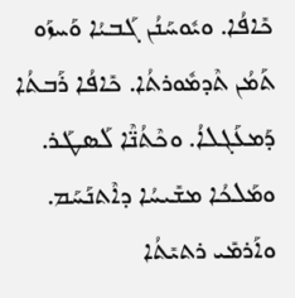ܟܺܐܦܳܐ. ܘܝܽܘܚܰܢܳܢ ܓܰܒܝܳܐ ܘܰܚܙܰܘ ܬܰܡܳܢ ܬܶܕܡܽܘܪܬܳܐ. ܟܺܐܦܳܐ ܪܰܒܬܳܐ ܕܰܡܥܰܓܠܐܳ. ܘܟܶܬܳܢ̈ܶܐ ܠܰܣܛܰܪ. ܘܡܰܠܟܳܐ ܡܫܺܝܚܳܐ ܕܐܶܬܢܰܚܰܡ. ܘܐܰܪܡܺܝ ܪܬܝܺܬܳܐ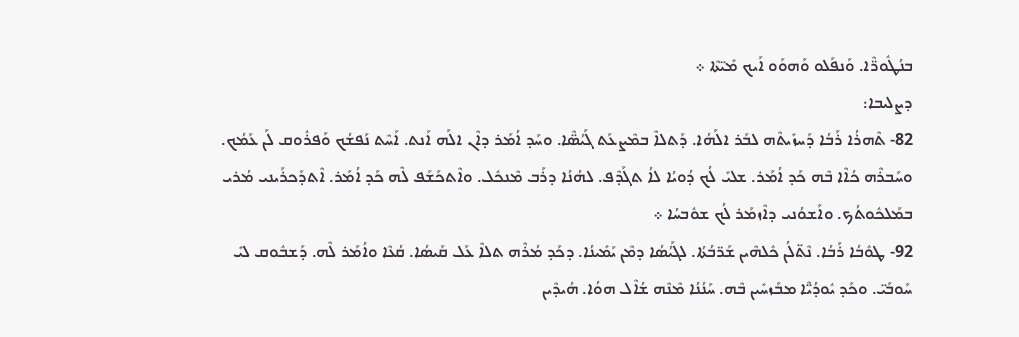ܒܢܳܛܽܘܪ̈ܶܐ. ܘܰܢܦܰܠܘ ܘܰܗܘܰܘ ܐܰܝܟ ܡܺܝ̈ܬܶܐ ܀
ܕܨܠܝܒܐ:
82- ܬܶܗܪܳܐ ܪܰܒܳܐ ܕܰܚܙܺܝܬܶܗ ܠܒܰܪ ܐܠܰܗܳܐ. ܕܰܬܠܐܶ ܒܡܶܨܥܰܬ ܓܰܝܳܣ̈ܶܐ. ܘܚܰܕ ܐܳܡܰܪ ܕܐܶܢ ܐܠܰܗ ܐܰܢܬ. ܐܰܚܶܬ ܢܰܦܫܳܟ ܘܰܦܪܽܘܩ ܠܰܢ ܥܰܡܳܟ. ܘܚܰܒܪܶܗ ܟܳܐܶܐ ܒܶܗ ܟܰܕ ܐܳܡܰܪ. ܫܠܝܺ ܠܳܟ ܕܳܘܝܳܐ ܠܐܳ ܬܓܰܕܶܦ. ܠܗܳܢܳܐ ܕܪܰܒ ܡܶܢܟܽܠ. ܘܐܶܬܟܰܫܰܦ ܠܶܗ ܟܰܕ ܐܳܡܰܪ. ܐܶܬܕܰܟܪܰܝܢܝ ܡܳܪܝ ܒܡܰܠܟܽܘܬܳܟ. ܘܐܰܫܘܳܢܝ ܕܐܶܙܡܰܪ ܠܳܟ ܫܘܽܒܚܳܐ ܀
92- ܛܘܽܒܳܐ ܪܰܒܳܐ. ܢܶܬ̈ܠܳܢ ܟܽܠܗܶܝܢ ܫܰܪ̈ܒܳܬܳܐ. ܠܓܰܝܳܣܳܐ ܕܡܶܢ ܝܰܡܺܝܢܳܐ. ܕܟܰܕ ܡܳܪܶܗ ܬܠܐܶ ܥܰܠ ܩܰܝܣܳܐ. ܩܳܥܶܐ ܘܐܳܡܰܪ ܠܶܗ. ܕܰܫܒܽܘܩ ܠܝܺ ܚܰܘܒܰܝ̈. ܘܟܰܕ ܝܽܘܕܳܝ̈ܶܐ ܡܒܰܙܚܺܝܢ ܒܶܗ. ܚܰܢܳܢܳܐ ܡܶܢܶܗ ܫܳܐܶܠ ܗܘܳܐ. ܗܳܝܕܶܝܢ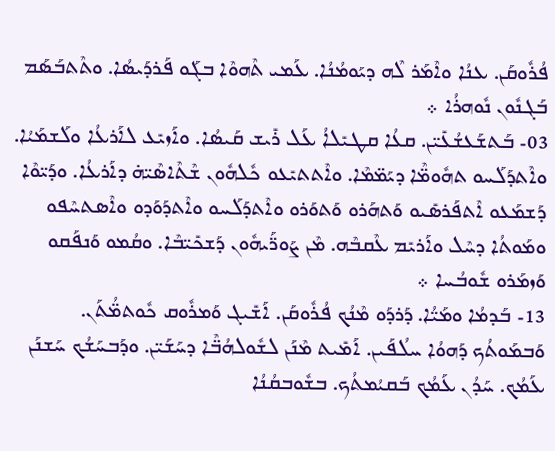ܦܳܪܽܘܩܰܢ. ܥܢܳܐ ܘܐܶܡܰܪ ܠܶܗ ܕܝܰܘܡܳܢܳܐ. ܥܰܡܝ ܬܶܗܘܶܐ ܒܓܰܘ ܦܰܪܕܰܝܣܳܐ. ܘܬܶܬܒܰܣܰܡ ܒܰܓܢܽܘܢ ܢܽܘܗܪܳܐ ܀
03- ܒܰܬܫܰܥܫܳܥܺܝ̈ܢ. ܩܥܳܐ ܩܛܝܺܠܐܳ ܥܰܠ ܪܺܝܫ ܩܰܝܣܳܐ. ܘܐܰܙܝܺܥ ܠܐܰܪܥܳܐ ܘܠܰܫܡܰܝܳܐ. ܘܐܶܬܕܰܠܰܚܘ ܬܗܽܘܡ̈ܶܐ ܕܝܰܡ̈ܡܶܐ. ܘܐܶܬܬܝܺܥܘ ܟܽܠܗܽܘܢ ܫܶܬܶܐܣܶܝ̈ܗ̇ ܕܐܰܪܥܳܐ. ܘܕܰܝ̈ܘܶܐ ܕܰܫܡܰܥܘ ܐܶܬܦܰܪܣܺܝܘ ܘܰܬܗܰܪܘ ܘܰܬܘܰܪܘ ܘܐܶܬܕܰܠܰܚܘ ܘܐܶܬܕܰܘܰܕܘ ܘܐܶܣܬܚܶܦܘ ܘܡܰܘܬܳܐ ܕܚܶܠ ܘܐܰܪܝܺܡ ܥܶܩܒܶܗ. ܡܶܢ ܨܰܘܪ̈ܰܝܗܽܘܢ ܕܰܫܟܺܝ̈ܒܶܐ. ܘܩܳܡܘ ܘܰܢܦܰܩܘ ܘܰܙܡܰܪܘ ܫܽܘܒܳܚܐ ܀
13- ܒܰܕܡܳܐ ܘܡܰܝ̈ܳܐ. ܕܰܪܕܰܘ ܡܶܢܳܟ ܦܳܪܽܘܩܰܢ. ܐܰܫܺܝܓ ܘܰܡܪܽܘܩ ܟܽܘܬܡ̈ܳܬܰܢ. ܘܰܒܡܰܘܬܳܟ ܕܰܗܘܳܐ ܚܠܳܦܰܝܢ. ܐܰܡܺܝܬ ܡܶܢܰܢ ܠܫܽܘܠܗܳܒ̈ܶܐ ܕܚܰܫܰܝ̈ܢ. ܘܕܰܒܚܰܫܳܟ ܚܰܫܢܰܢ ܥܰܡܳܟ. ܚܰܕܳܢ ܥܰܡܳܟ ܒܰܩܝܳܡܬܳܟ. ܒܫܽܘܒܩܳܢܳܐ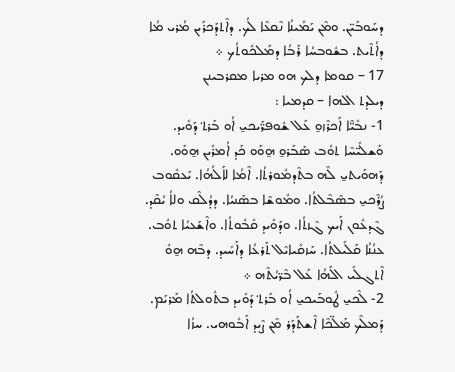ܕܚܰܘܒܰܝ̈ܢ. ܘܡܶܢ ܝܰܡܺܝܢܳܐ ܢܶܩܥܶܐ ܠܳܟ. ܕܐܶܬܕܰܟܪܰܝܢ ܡܳܪܝ ܡܳܐ ܕܐܳܬܶܝܬ. ܒܫܽܘܒܚܳܐ ܪܰܒܳܐ ܕܡܰܠܟܽܘܬܳܟ ܀
17 – ܩܘܡܐ ܕܠܟ ܗܘ ܡܪܝܐ ܡܩܪܒܝܢܢ
ܕܝܠܕܬ ܐܠܗܐ – ܩܕܡܝܐ :
1- ܢܒܺܝ̈ܶܐ ܐܰܟܪܶܙܘ̱ ܥܰܠ ܫܽܘܦܪ̈ܰܝܟܝ̱ ܐܳܘ ܒܰܪܬ݀ ܕܰܘܺܝܕ. ܘܰܫܠܺܝ̈ܚܶܐ ܬܘܽܒ ܣܰܒܰܪܘ̱ ܗ̱ܘܰܘ ܟܰܕ ܐܳܡܪܺܝܢ ܗ̱ܘܰܘ. ܕܰܗܘܰܝܬܝ̱ ܠܶܗ ܒܬܶܕܡܽܘܪܬܳܐ. ܐܶܡܳܐ ܠܐܰܠܳܗܳܐ. ܝܰܥܩܽܘܒ ܨܳܪܶܟܝ̱ ܒܣܶܒܶܠܬܳܐ. ܘܡܽܘܫܶܐ ܒܣܰܢܝܳܐ. ܕܕܳܠܶܩ ܘܠܐܳ ܝܳܩܶܕ. ܓܶܕܥܽܘܢ ܐܰܝܟ ܓܶܙܬܳܐ. ܘܕܰܘܺܝܕ ܩܺܒܽܘܬܳܐ. ܘܐܶܫܰܥܝܳܐ ܬܘܽܒ. ܥܢܳܢܳܐ ܩܰܠܺܝܠܬܳܐ. ܚܰܙܩܺܝܐܝܶܠ ܬܰܪܥܳܐ ܕܐܰܚܺܝܕ. ܕܒܶܗ ܗ̱ܘܽ ܐܶܬܓܠܺܝ ܐܠܰܗܳܐ ܥܰܠ ܒܶܪ̈ܝܳܬܶܗ ܀
2- ܠܶܟܝ̱ ܛܽܘܒܰܝܟܝ̱ ܐܳܘ ܒܰܪܬ݀ ܕܰܘܺܝܕ ܒܬܽܘܠܬܳܐ ܡܰܪܝܰܡ. ܕܰܡܠܶܟ ܡܰܠ̈ܟܶܐ ܐܶܫܬܰܕܰܪ ܡܶܢ ܨܶܝܕ ܐܰܒܽܘܗܝ. ܚܙܳܐ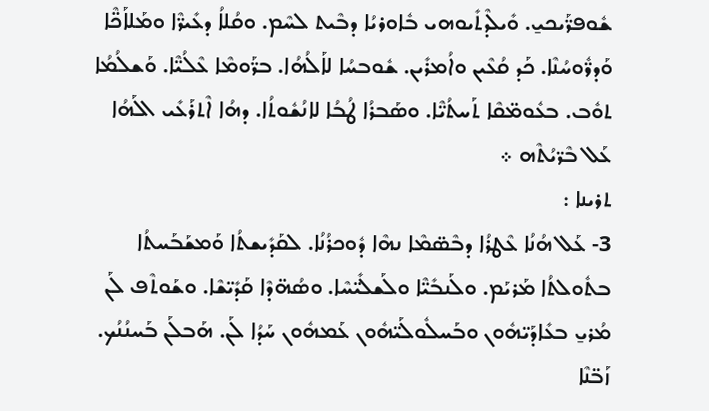ܫܽܘܦܪ̈ܰܝܟܝ̱. ܘܺܝܠܶܕܬܺܝܘܗܝ ܒܽܐܘܪܝܳܐ ܕܒܶܝܬ ܠܚܶܡ. ܘܩܳܠܐܳ ܕܥܺܝܪ̈ܶܐ ܘܡܰܠܐܰܟ̈ܶܐ ܘܰܕܪ̈ܽܘܚܳܢܶܐ. ܟܰܕ ܩܳܥܶܝܢ ܘܐܳܡܪܺܝܢ. ܫܽܘܒܚܳܐ ܠܐܰܠܳܗܳܐ. ܒܪ̈ܰܘܡܶܐ ܥܶܠܳܝ̈ܶܐ. ܘܰܫܠܳܡܳܐ ܬܘܽܒ. ܒܥܽܘܡ̈ܩܶܐ ܬܰܚܬܳܝ̈ܶܐ. ܘܣܰܒܪܳܐ ܛܳܒܳܐ ܠܐܢܳܫܽܘܬܳܐ. ܕܗܳܐ ܐܶܬܪܰܥܺܝ ܐܠܰܗܳܐ ܥܰܠ ܒܶܪ̈ܝܳܬܶܗ ܀
ܬܪܝܢܐ :
3- ܥܰܠ ܗܳܢܳܐ ܥܶܛܪܳܐ ܕܒܶܣ̈ܡܶܐ ܢܗܶܐ ܕܽܘܟܪܳܢܳܐ. ܠܩܰܕܺܝܫܬܳܐ ܘܰܡܫܰܒܰܚܬܳܐ ܒܬܽܘܠܬܳܐ ܡܰܪܝܰܡ. ܘܠܰܢܒܺܝ̈ܶܐ ܘܠܰܫܠܺܝ̈ܚܶܐ. ܘܣܳܗ̈ܕܶܐ ܩܰܕܺܝ̈ܫܶܐ. ܘܫܰܘܬܶܦ ܠܰܢ ܡܳܪܝ̱ ܒܥܺܐܕܰܝ̈ܗܽܘܢ ܘܒܰܚܠܽܘܠܰܝ̈ܗܽܘܢ ܥܰܡܗܽܘܢ ܚܰܕܳܐ ܠܰܢ. ܗܰܒܠܰܢ ܒܰܚܢܳܢܳܟ. ܙܰܒ̈ܢܶܐ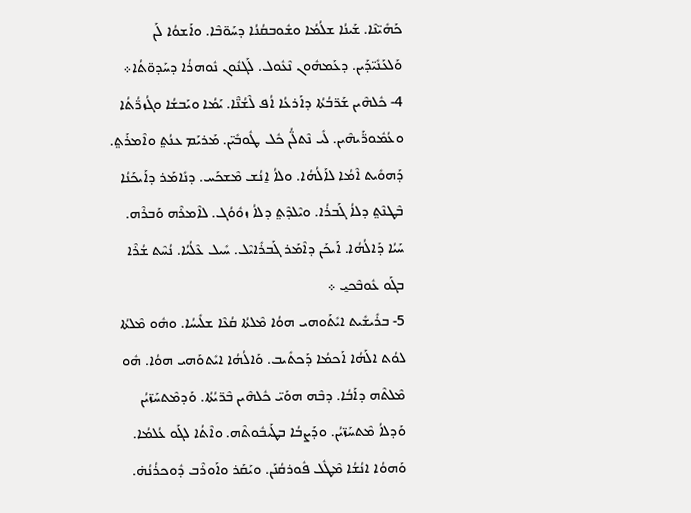ܟܰܗܺܝ̈ܢܶܐ. ܫܰܝܢܳܐ ܫܠܳܡܳܐ ܘܫܽܘܒܩܳܢܳܐ ܕܚܰܘ̈ܒܶܐ. ܘܐܰܫܘܳܐ ܠܰܢ ܘܰܠܥܰܢܺܝ̈ܕܰܝܢ. ܕܥܰܡܗܽܘܢ ܢܶܥܽܘܠ. ܠܰܓܢܽܘܢ ܢܽܘܗܪܳܐ ܕܚܰܕܘ̈ܬܳܐ܀
4- ܟܽܠܗܶܝܢ ܫܰܪ̈ܒܳܬܳܐ ܕܐܰܪܥܳܐ ܐܳܦ ܠܶܫܳܢ̈ܶܐ. ܝܰܡܳܐ ܘܝܰܒܫܳܐ ܘܓܳܙܪ̈ܳܬܳܐ ܘܥܳܡܽܘܪ̈ܰܝܗܶܝܢ. ܠܺܝ ܢܶܬܠ̈ܳܢ ܟܽܠ ܛܽܘܒܺܝ̈ܢ. ܡܰܪܝܰܡ ܥܢܳܬ݀ ܘܐܶܡܪܰܬ݀. ܕܰܗܘܺܝܬ ܐܶܡܳܐ ܠܐܰܠܳܗܳܐ. ܘܠܐܳ ܐ̱ܢܳܫ ܡܶܫܟܰܚ. ܕܢܺܐܡܰܪ ܕܐܰܝܟܰܢܳܐ ܒܶܛܢܶܬ݀ ܕܠܐܳ ܓܰܒܪܳܐ. ܘܝܶܠܕܶܬ݀ ܕܠܐܳ ܙܘܽܘܳܓ. ܠܐܶܡܪܶܗ ܘܰܒܪܶܗ. ܚܰܝܳܐ ܕܰܐܠܳܗܳܐ. ܐܰܝܟܰܢ ܕܐܶܡܰܪ ܓܰܒܪܺܐܝܶܠ. ܚܺܝܠ ܥܶܠܳܝܳܐ. ܢܳܚܶܬ ܫܳܪܶܐ ܒܓܰܘ ܥܽܘܒܶܟܝ̱ ܀
5- ܒܪܺܝܫܺܝܬ ܐܝܺܬܰܘܗܝ ܗܘܳܐ ܡܶܠܬܳܐ ܩܳܥܶܐ ܫܠܺܝܚܳܐ. ܘܗܽܘ ܡܶܠܬܳܐ ܠܘܳܬ ܐܠܰܗܳܐ ܐܰܟܡܳܐ ܕܰܟܬܺܝܒ. ܘܰܐܠܳܗܳܐ ܐܝܺܬܘܰܗܝ ܗܘܳܐ. ܗܽܘ ܡܶܠܬܶܗ ܕܐܰܒܳܐ. ܕܒܶܗ ܗܘܰܝ̈ ܟܽܠܗܶܝܢ ܒܶܪ̈ܝܳܬܳܐ. ܘܰܕܡܶܬܚܰܙ̈ܝܳܢ ܘܰܕܠܐܳ ܡܶܬܚܰܙ̈ܝܳܢ. ܘܕܰܨܒܳܐ ܒܛܰܝܒܽܘܬܶܗ. ܘܐܶܬܳܐ ܠܓܰܘ ܥܳܠܡܳܐ. ܘܰܗܘܳܐ ܐܢܳܫܳܐ ܡܶܛܽܠ ܦܽܘܪܩܳܢܰܢ. ܘܝܰܩܰܪ ܘܐܰܘܪܶܒ ܕܽܘܟܪܳܢܳܗ̇.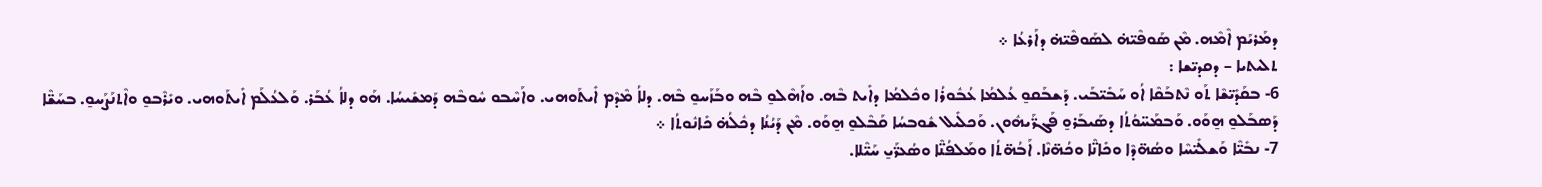ܕܡܰܪܝܰܡ ܐܶܡܶܗ. ܡܶܢ ܣܰܘܦܶܝ̈ܗ̇ ܠܣܰܘܦܶܝ̈ܗ̇ ܕܐܰܪܥܳܐ ܀
ܬܠܝܬܝܐ – ܕܩܕܝ̈ܫܐ :
6- ܒܩܰܕܺܝ̈ܫܶܐ ܬܰܘ ܢܶܬܒܰܩܶܐ ܐܳܘ ܚܰܒܺܝ̈ܒܰܝ. ܕܰܫܒܰܩܘ̱ ܥܳܠܡܳܐ ܥܳܒܽܘܪܳܐ ܘܟܽܠܡܳܐ ܕܐܺܝܬ ܒܶܗ. ܘܐܰܗܶܠܘ̱ ܒܶܗ ܘܒܰܙܰܚܘ̱ ܒܶܗ. ܕܠܐܳ ܡܶܕܶܡ ܐܺܝܬܰܘܗܝ. ܘܐܰܚܶܒܘ ܚܽܘܒܶܗ ܕܰܡܫܺܝܚܳܐ. ܗܰܘ ܕܠܐܳ ܥܳܒܰܪ. ܘܰܠܥܳܠܰܡ ܐܺܝܬܰܘܗܝ. ܘܝܺܪܶܒܘ̱ ܘܐܶܬܢܰܨܰܚܘ̱. ܒܚܰܫ̈ܶܐ ܕܰܣܒܰܠܘ̱ ܗ̱ܘܰܘ. ܘܰܒܡܰܚ̈ܘܳܬܳܐ ܕܣܰܝܒܰܪܘ̱ ܦܰܓܪ̈ܰܝܗܽܘܢ. ܘܰܟܠܺܝܠ ܫܽܘܒܚܳܐ ܩܰܒܶܠܘ̱ ܗ̱ܘܰܘ. ܡܶܢ ܕܰܝܳܢܳܐ ܕܟܽܠܳܗ̇ ܟܺܐܢܽܘܬܳܐ ܀
7- ܢܒܺܝ̈ܶܐ ܘܰܫܠܺܝ̈ܚܶܐ ܘܣܳܗ̈ܕܶܐ ܘܟܺܐܢ̈ܶܐ ܘܟܳܗ̈ܢܶܐ. ܐܰܒܳܗ̈ܬܳܐ ܘܡܰܠܦܳܢ̈ܶܐ ܘܣܳܥܪ̈ܰܝ̱ ܚܰܝ̈ܶܠܐ.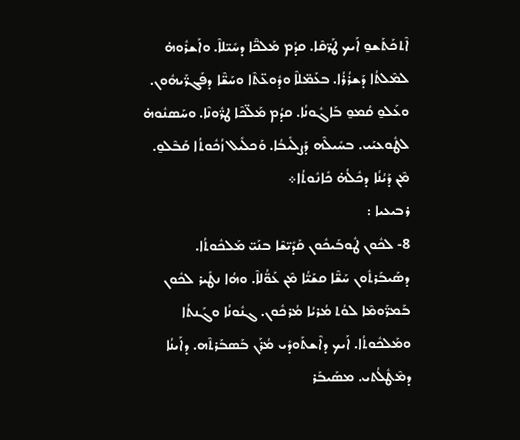ܐܶܬܟܰܬܰܫܘ̱ ܐܰܝܟ ܛܰܪ̈ܩܶܐ. ܩܕܳܡ ܡܰܠܟ̈ܶܐ ܕܚܺܝ̈ܠܐܶ. ܘܐܰܫܪܽܘܗ̇ ܠܡܶܠܬܳܐ ܕܰܫܪܳܪܳܐ. ܒܥܰܡ̈ܠܐܶ ܘܕܽܘܥ̈ܬܶܐ ܘܚܰܫ̈ܶܐ ܕܦܰܓܪ̈ܰܝܗܽܘܢ. ܘܥܰܠܘ̱ ܩܳܡܘ̱ ܒܰܐܓܽܘܢܳܐ. ܩܕܳܡ ܡܰܠ̈ܟܶܐ ܛܪ̈ܽܘܢܶܐ. ܘܚܰܣܢܽܘܗ̇ ܠܛܽܘܥܝܰܝ. ܒܚܺܝܠܶܗ ܕܰܨܠܺܝܒܳܐ. ܘܰܟܠܺܝܠ ܙܳܟܽܘܬܳܐ ܩܰܒܶܠܘ̱. ܡܶܢ ܕܰܝܳܢܳܐ ܕܟܽܠܳܗ̇ ܟܺܐܢܽܘܬܳܐ܀
ܪܒܝܥܝܐ :
8- ܠܟܽܘܢ ܛܽܘܒܰܝܟܽܘܢ ܩܰܕܺܝ̈ܫܶܐ ܒܢܰܝ̈ ܡܰܠܟܽܘܬܳܐ. ܕܣܰܝܒܰܪܬܽܘܢ ܚܰܫ̈ܶܐ ܩܫܰܝ̈ܳܐ ܡܶܢ ܥܰܘ̈ܳܠܐܶ. ܘܗܳܐ ܢܛܺܝܪ ܠܟܽܘܢ ܒܰܡܪ̈ܰܘܡܶܐ ܠܘܳܬ ܡܳܪܝܳܐ ܡܳܪܟܽܘܢ. ܓܢܽܘܢܳܐ ܘܓܰܢܬܳܐ ܘܡܰܠܟܽܘܬܳܐ. ܐܰܝܟ ܕܐܶܫܬܰܘܕܺܝ ܡܳܪܰܢ ܒܰܣܒܰܪܬܶܗ. ܕܐܰܝܢܳܐ ܕܡܶܛܽܠܳܬܝ. ܡܣܰܝܒܰܪ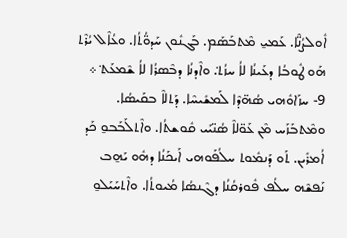ܐܽܘܠܨܳܢ̈ܶܐ. ܥܰܡܝ̱ ܡܶܬܒܰܣܰܡ. ܒܰܓܢܽܘܢ ܚܰܕܘ̈ܳܬܳܐ. ܘܥܳܐܶܠ ܝܳܪܶܬ ܗܰܘ ܛܽܘܒܳܐ ܕܥܰܝܢܳܐ ܠܐܳ ܚܙܳܬ݀. ܘܐܶܕܢܳܐ ܕܒܶܣܪܳܐ ܠܐܳ ܫܶܡܥܰܬ݀ ܀
9- ܚܙܰܐܘܽܗܝ ܣܳܗ̈ܕܶܐ ܠܰܡܫܺܝܚܶܐ. ܕܰܬܠܐܶ ܒܩܰܝܣܳܐ. ܘܡܶܬܒܰܙܰܚ ܡܶܢ ܥܰܘ̈ܠܐܶ ܣܳܢ̈ܝܰܝ ܩܽܘܫܬܳܐ. ܘܐܶܬܠܰܒܰܒܘ̱ ܟܰܕ ܐܳܡܪܺܝܢ. ܬܰܘ ܕܰܢܡܽܘܬ ܚܠܳܦܰܘܗܝ ܐܰܝܟܰܢܳܐ ܕܗܽܘ ܝܰܗ̱ܒ ܢܰܦܫܶܗ ܚܠܳܦ ܦܽܘܪܩܳܢܳܐ ܕܓܶܢܣܳܐ ܡܳܝܘܬܳܐ. ܘܐܶܬܚܰܝܰܠܘ̱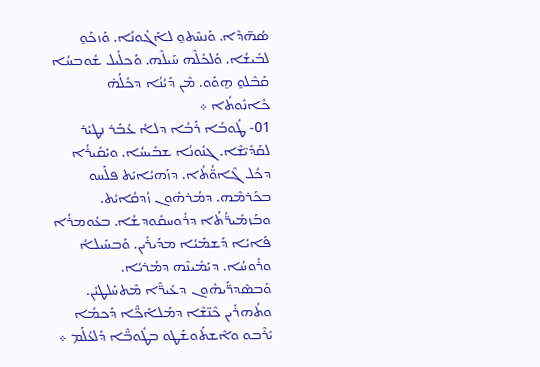ܣܳܗ̈ܕܶܐ. ܘܰܢܚܶܬܘ̱ ܠܐܰܓܽܘܢܳܐ. ܘܰܙܟܰܘ̱ ܠܒܺܝܫܳܐ. ܘܰܠܟܽܠܶܗ ܚܰܝܠܶܗ. ܘܰܟܠܺܝܠ ܫܽܘܒܚܳܐ ܩܰܒܶܠܘ̱ ܗ̱ܘܰܘ. ܡܶܢ ܕܰܝܳܢܳܐ ܕܟܽܠܳܗ̇ ܟܺܐܢܽܘܬܳܐ ܀
01- ܛܽܘܒܳܐ ܪܰܒܳܐ ܕܠܐܳ ܥܳܒܰܪ ܢܛܝܺܪ ܠܩܰܕܺܝ̈ܫܶܐ. ܓܢܽܘܢܳܐ ܫܒܺܝܚܳܐ. ܘܝܰܩܺܝܪܳܐ ܕܟܽܠ ܓܶܐܘ̈ܳܬܳܐ. ܕܙܰܗܝܳܐܝܺܬ ܦܠܰܚܘ ܒܟܰܪܡܶܗ. ܕܡܳܪܗܽܘܢ ܙܳܕܩܳܐܝܺܬ. ܘܒܰܙܡܺܝܪ̈ܳܬܳܐ ܕܪܽܘܚܩܽܘܕܫܳܐ. ܒܥܽܘܡܪܳܐ ܦܰܐܝܳܐ ܕܰܫܡܰܝܳܐ ܡܕܰܝܪܺܝܢ. ܘܰܒܚܰܝܠܐܳ ܘܪܽܘܚܳܐ. ܕܝܰܡܺܝܢܶܗ ܕܡܳܪܝܳܐ. ܘܰܒܣܶܕܪ̈ܰܝܗܽܘܢ ܕܥܺܝܪ̈ܶܐ ܡܶܬܚܰܠܛܝܺܢ. ܘܬܳܗܪܺܝܢ ܟܶܢ̈ܫܶܐ ܕܡܰܠܐܰܟ̈ܶܐ ܕܰܟܡܳܐ ܝܺܪܶܒܘ ܘܐܶܫܬܰܘܫܰܛܘ ܒܛܽܘܒ̈ܶܐ ܕܰܠܥܳܠܰܡ ܀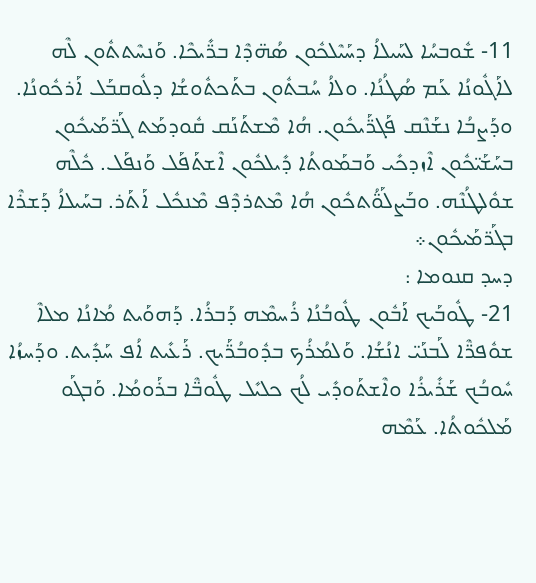11- ܫܽܘܒܚܳܐ ܠܚܰܝܠܐܳ ܕܚܰܝܶܠܟܽܘܢ ܣܳܗ̈ܕܶܐ ܒܪ̈ܺܝܟܶܐ. ܘܰܢܚܶܬܬܽܘܢ ܠܶܗ ܠܐܰܓܽܘܢܳܐ ܥܰܡ ܣܳܛܳܢܳܐ. ܘܠܐܳ ܚܳܒܬܽܘܢ ܒܬܰܟܬܽܘܫܳܐ ܕܠܽܘܩܒܰܠ ܐܰܪܟܽܘܢܳܐ. ܘܕܰܨܒܳܐ ܢܫܰܢܶܩ ܦܰܓܪ̈ܰܝܟܽܘܢ. ܗܳܐ ܡܶܫܬܰܢܰܩ ܩܽܘܕܡܰܬ ܓܰܪ̈ܡܰܝܟܽܘܢ ܒܚܰܫܰܝ̈ܟܽܘܢ ܐܶܙܕܟܺܝ ܘܰܒܡܰܘܬܳܐ ܕܺܝܠܟܽܘܢ ܐܶܫܬܰܦܰܠ ܘܰܢܦܰܠ. ܟܽܠܶܗ ܫܘܽܠܛܳܢܶܗ. ܘܒܰܨܠܰܘ̈ܳܬܟܽܘܢ ܗܳܐ ܡܶܬܪܕܶܦ ܡܶܢܟܽܠ ܐܰܬܰܪ. ܒܚܰܝܠܐܳ ܕܰܫܪܶܐ ܒܓܰܪ̈ܡܰܝܟܽܘܢ܀
ܕܚܕ ܩܢܘܡܐ :
21- ܛܽܘܒܰܝܟ ܐܰܒܽܘܢ ܛܽܘܒܳܢܳܐ ܪܳܚܡܶܗ ܕܰܒܪܳܐ. ܕܰܗܘܰܝܬ ܡܳܐܢܳܐ ܡܠܐܶ ܫܘܽܦܪ̈ܶܐ ܠܰܒܢܰܝ̈ ܐܢܳܫܳܐ. ܘܰܠܡܳܪܳܟ ܒܕܽܘܒܳܪ̈ܰܝܟ. ܪܰܥܺܝܬ ܐܳܦ ܚܰܕܺܝܬ. ܘܕܰܚܙܳܐ ܚܽܘܒܳܟ ܫܰܪܺܝܪܳܐ ܘܐܶܫܬܰܘܕܺܝ ܠܳܟ ܟܠܝܺܠ ܛܽܘܒ̈ܶܐ ܒܪܰܘܡܳܐ. ܘܰܒܓܰܘ ܡܰܠܟܽܘܬܳܐ. ܥܰܡܶܗ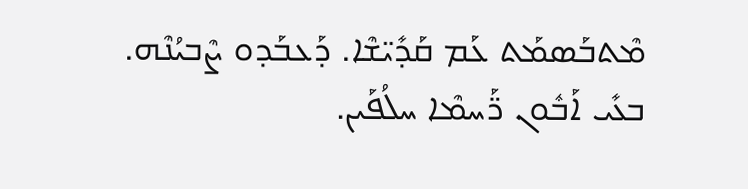ܡܶܬܒܰܣܡܰܬ ܥܰܡ ܩܰܕܺܝ̈ܫܶܐ. ܕܰܥܒܰܕܘ ܨܶܒܝܳܢܶܗ. ܒܥܺܝ ܐܰܒܽܘܢ ܪ̈ܰܚܡܶܐ ܚܠܳܦܰܝܢ.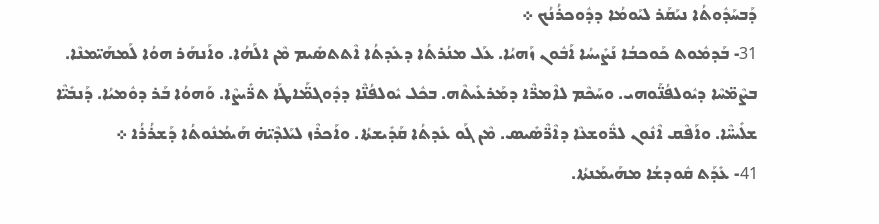ܕܰܒܚܰܕܽܘܬܳܐ ܢܝܰܩܰܪ ܠܝܰܘܡܳܐ ܕܕܽܘܟܪܳܢܳܟ ܀
31- ܒܰܕܡܽܘܬ ܟܰܘܟܒܳܐ ܢܰܨܺܝܚܳܐ ܐܰܒܽܘܢ ܙܰܗܝܳܐ. ܥܰܠ ܡܢܳܪܬܳܐ ܕܥܺܕܬܳܐ ܐܶܬܬܣܺܝܡ ܡܶܢ ܐܠܰܗܳܐ. ܘܐܰܢܗܰܪ ܗܘܳܐ ܠܰܡܗܰܝ̈ܡܢܶܐ. ܒܨܶܡ̈ܚܶܐ ܕܝܽܘܠܦܳܢ̈ܰܘܗܝ. ܘܚܰܟܶܡ ܠܐܶܡܪ̈ܶܐ ܕܡܰܪܥܺܝܬܶܗ. ܒܟܽܠ ܝܽܘܠܦܳܢ̈ܶܐ ܕܕܽܘܓܡ̈ܰܐܛܰܐ ܬܪ̈ܺܝܨܶܐ. ܘܰܗܘܳܐ ܒܰܪ ܕܘܽܡܝܳܐ. ܕܰܢܒܺܝ̈ܶܐ ܫܠܺܝܚ̈ܶܐ. ܘܐܰܦܶܩ ܐܶܢܽܘܢ ܠܪ̈ܽܘܫܥܶܐ ܕܐܶܪ̈ܶܣܺܝܣ. ܡܶܢ ܓܰܘ ܥܺܕܬܳܐ ܩܰܕܺܝܫܬܳܐ. ܘܐܰܟܪܶܙ ܠܝܰܠܕܶܝ̈ܗ̇ ܗܰܝܡܳܢܽܘܬܳܐ ܕܰܫܪܳܪܳܐ ܀
41- ܥܺܕܰܬ ܩܽܘܕܫܳܐ ܡܗܰܝܡܰܢܬܳܐ.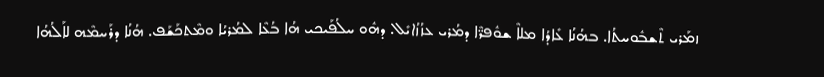ܙܡܰܪܝ ܬܶܫܒܽܘܚܬܳܐ. ܒܗܳܢܳܐ ܥܺܐܕܳܐ ܡܠܐܶ ܫܘܽܦܪ̈ܶܐ ܕܡܳܪܝ ܥܙܳܙܳܐܝܺܠ. ܕܗܽܘ ܚܠܳܦܰܝܟܝ ܗܳܐ ܒܳܥܶܐ ܠܡܳܪܝܳܐ ܘܡܶܬܟܰܫܰܦ. ܗܳܢܳܐ ܕܪܰܚܡܶܗ ܠܐܰܠܳܗܳܐ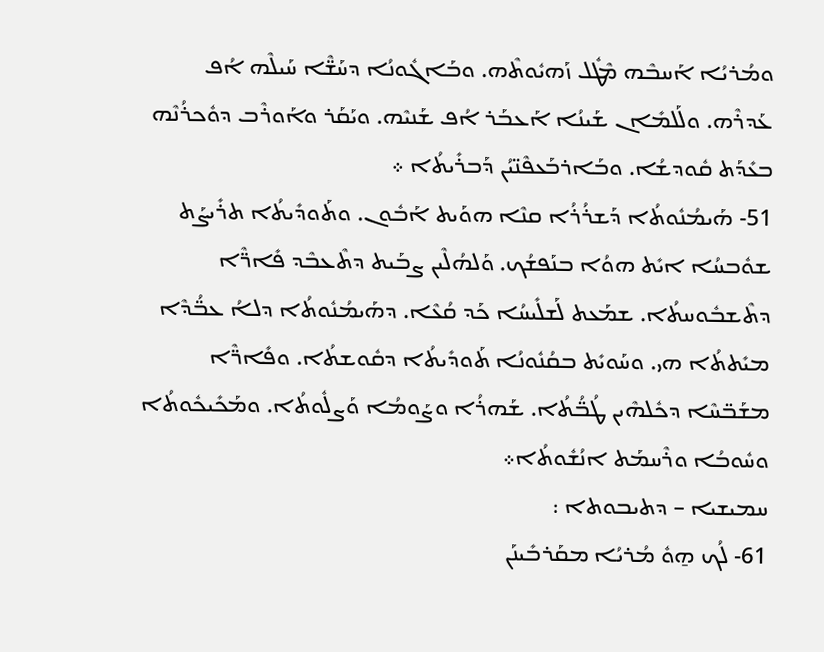ܘܡܳܪܝܳܐ ܐܰܚܒܶܗ ܡܶܛܽܠ ܙܰܗܝܽܘܬܶܗ. ܘܒܰܐܓܽܘܢܳܐ ܕܚܰܫ̈ܶܐ ܚܰܝܠܶܗ ܐܳܦ ܥܰܕܪܶܗ. ܘܠܰܠܡܺܐܢ ܫܰܝܢܳܐ ܐܰܥܒܰܪ ܐܳܦ ܫܰܢܝܶܗ. ܘܝܰܩܰܪ ܘܐܰܘܪܶܒ ܕܘܽܟܪܳܢܶܗ ܒܥܺܕܰܬ ܩܽܘܕܫܳܐ. ܘܒܰܐܪܒܰܥܦܶܢ̈ܝܳܢ ܕܰܒܪܺܝܬܳܐ ܀
51- ܗܰܝܡܳܢܽܘܬܳܐ ܕܰܫܪܳܪܳܐ ܩܢܶܐ ܗܘܰܝܬ ܐܰܒܽܘܢ. ܘܬܰܘܕܺܝܬܳܐ ܬܪܺܝܨܰܬ ܫܘܽܒܚܳܐ ܐܝܺܬ ܗܘܳܐ ܒܢܰܦܫܳܟ. ܘܰܠܗܳܠܶܝܢ ܨܒܰܝܬ ܕܬܶܥܒܶܕ ܦܺܐܪ̈ܶܐ ܕܬܶܫܒܽܘܚܬܳܐ. ܫܡܰܥܬ ܠܰܫܠܺܝܚܳܐ ܟܰܕ ܩܳܥܶܐ. ܕܗܰܝܡܳܢܽܘܬܳܐ ܕܠܐܳ ܥܒ̈ܳܕܶܐ ܡܝܺܬܬܳܐ ܗܝ. ܘܚܰܘܝܺܬ ܒܩܳܢܽܘܢܳܐ ܬܰܘܕܺܝܬܳܐ ܕܩܽܘܫܬܳܐ. ܘܦܺܐܪ̈ܶܐ ܡܫܰܒ̈ܚܶܐ ܕܟܽܠܗܶܝܢ ܛܳܒ̈ܳܬܳܐ. ܫܰܗܪܳܐ ܘܨܰܘܡܳܐ ܘܰܨܠܽܘܬܳܐ. ܘܡܰܟܺܝܟܽܘܬܳܐ ܘܚܽܘܒܳܐ ܘܪܶܚܡܰܬ ܐܢܳܫܽܘܬܳܐ܀
ܚܡܝܫܝܐ – ܕܬܝܒܘܬܐ :
61- ܠܳܟ ܗ̱ܘܽ ܡܳܪܝܳܐ ܡܩܰܪܒܺܝܢܰܢ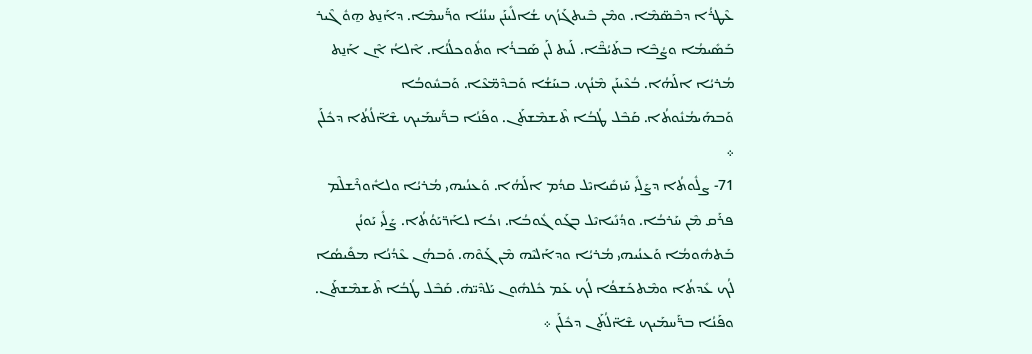ܥܶܛܪܳܐ ܕܒܶܣ̈ܡܶܐ. ܘܡܶܢ ܒܶܝܬܓܰܙܳܟ ܫܳܐܠܺܝܢܰܢ ܚܢܳܢܳܐ ܘܪ̈ܰܚܡܶܐ. ܕܐܰܢ̱ܬ ܗ̱ܘܽ ܓܶܝܪ ܒܰܣܺܝܡܳܐ ܘܨܳܒܶܐ ܒܬܰܝܳܒ̈ܶܐ. ܠܰܝܬ ܠܰܢ ܣܰܒܪܳܐ ܘܬܽܘܟܠܳܢܳܐ. ܐܶܠܐܳ ܐܶܢ ܐܰܢ̱ܬ ܡܳܪܝܳܐ ܐܠܰܗܳܐ. ܒܳܥܶܝܢܰܢ ܡܶܢܳܟ. ܒܚܰܫܳܐ ܘܰܒܕܶܡ̈ܥܶܐ. ܘܰܒܚܽܘܒܳܐ ܘܰܒܗܰܝܡܳܢܽܘܬܳܐ. ܩܰܒܶܠ ܛܳܒܳܐ ܬܶܫܡܶܫܬܰܢ. ܘܦܰܢܳܐ ܒܪ̈ܰܚܡܰܝܟ ܫܶܐ̈ܠܳܬܳܐ ܕܟܽܠܰܢ ܀
71- ܨܠܽܘܬܳܐ ܕܨܰܠܺܝ ܚܰܙܩܺܝܐܝܶܠ ܩܕܳܡ ܐܠܰܗܳܐ. ܘܰܥܢܳܝܗܝ ܡܳܪܝܳܐ ܘܠܐܽܘܪܶܫܠܶܡ ܦܪܰܩ ܡܶܢ ܚܰܪܒܳܐ. ܘܕܳܢܺܝܐܝܶܠ ܒܓܰܘ ܓܽܘܒܳܐ. ܙܟܳܐ ܠܐܰܪ̈ܝܰܘܳܬܳܐ. ܨܰܠܺܝ ܝܰܘܢܳܢ ܒܰܬܗܽܘܡܳܐ ܘܰܥܢܳܝܗܝ ܡܳܪܝܳܐ ܘܕܐܰܠܝܶܗ ܡܶܢ ܓܰܘܶܗ. ܘܰܒܗܳܢ ܥܶܕܳܢܳܐ ܡܦܺܝܣܳܐ ܠܳܟ ܥܺܕܬܳܐ ܘܡܶܬܟܰܫܦܳܐ ܠܳܟ ܥܰܡ ܟܽܠܗܽܘܢ ܝܰܠܕܶܝ̈ܗ̇. ܩܰܒܶܠ ܛܳܒܳܐ ܬܶܫܡܶܫܬܰܢ. ܘܦܰܢܳܐ ܒܪ̈ܰܚܡܰܝܟ ܫܶܐ̈ܠܳܬܰܢ ܕܟܽܠܰܢ ܀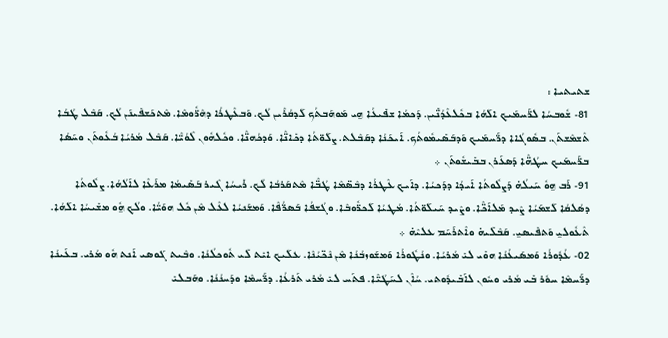ܫܬܝܬܝܐ :
81- ܫܽܘܒܚܳܐ ܠܪ̈ܰܚܡܰܝܟ ܐܠܰܗܳܐ ܒܟܽܠܥܶܕܳܢ̈ܺܝܢ. ܕܰܟܡܳܐ ܫܦܺܝܥܳܐ ܗ̱ܝ ܡܰܘܗܰܒܬܳܟ ܠܰܕܩܳܪܶܝܢ ܠܳܟ. ܘܰܒܥܶܛܪܳܐ ܕܗܶܪ̈ܽܘܡܶܐ. ܡܶܬܟܰܫܦܺܝܢܰܢ ܠܳܟ. ܩܰܒܶܠ ܛܳܒܳܐ ܬܶܫܡܶܫܬܰܢ. ܒܣܽܘܓܳܐܐ ܕܪ̈ܰܚܡܰܝܟ ܘܰܕܒܰܣܺܝܡܽܘܬܳܟ. ܐܰܝܟܰܢܳܐ ܕܩܰܒܶܠܬ. ܨܠܰܘ̈ܬܳܐ ܕܟܺܐܢ̈ܶܐ. ܘܰܕܟܳܗܢ̈ܶܐ. ܘܟܽܠܗܽܘܢ ܠܶܘܳܝ̈ܶܐ. ܩܰܒܶܠ ܡܳܪܝܳܐ ܒܳܥܽܘܬܰܢ ܘܚܰܣܳܐ ܒܪ̈ܰܚܡܰܝܟ ܚܛܳܗ̈ܶܐ ܕܰܣܥܰܪܢ ܒܒܺܝܫܽܘܬܰܢ ܀
91- ܪܰܒ ܗ̱ܘܽ ܚܰܝܠܳܗ̇ ܕܰܨܠܽܘܬܳܐ ܐܰܝܕܳܐ ܕܕܰܟܝܳܐ. ܕܐܰܝܟ ܥܶܛܪܳܐ ܕܒܶܣ̈ܡܶܐ ܛܳܒ̈ܶܐ ܡܶܬܩܰܪܒܳܐ ܠܳܟ. ܪܺܝܚܳܐ ܓܶܝܪ ܒܰܣܺܝܡܳܐ ܡܪܰܥܶܐ ܠܐܰܠܳܗܳܐ. ܨܠܽܘܬܳܐ ܕܣܳܠܩܳܐ ܠܰܫܡܰܝܳܐ ܨܶܝܕ ܡܰܠܐܰܟ̈ܶܐ. ܘܨܶܝܕ ܚܰܝܠܰܘ̈ܬܳܐ. ܡܳܛܝܳܐ ܠܰܟܪ̈ܽܘܒܶܐ. ܘܓܳܫܦܳܐ ܒܰܣܪ̈ܳܦܶܐ. ܘܰܡܫܰܢܝܳܐ ܠܥܶܠ ܡܶܢ ܟܽܠ ܗܘܰܝ̈ܳܐ. ܘܠܳܟ ܗ̱ܽܘ ܡܫܺܝܚܳܐ ܐܠܰܗܳܐ. ܬܶܥܽܘܠܝ̱ ܘܰܬܦܺܝܣܝ̱. ܩܰܒܶܠܺܝܗ̇ ܘܐܶܬܪܰܚܰܡ ܥܠܝܶܗ̇ ܀
02- ܥܳܕܽܘܪܳܐ ܘܰܡܣܰܝܥܳܢܳܐ ܗܘܺܝ ܠܝܺ ܡܳܪܝܳܐ. ܘܢܳܛܽܘܪܳܐ ܘܰܡܫܰܘܙܒܳܢܳܐ ܡܶܢ ܢܶܟ̈ܝܳܢܶܐ. ܥܠܰܝܟ ܐܝܺܬ ܠܺܝ ܬܽܘܟܠܳܢܳܐ. ܘܒܶܝܬ ܓܰܘܣܝ ܐܰܢܬ ܗܽܘ ܡܳܪܝ. ܒܥܰܝܢܳܐ ܕܪ̈ܰܚܡܶܐ ܚܘܽܪ ܒܺܝ ܡܳܪܝ ܘܚܽܘܢ ܠܐܰܒܺܝܕܽܘܬܝ. ܚܳܐܶܢ ܠܚܰܛܳܝ̈ܶܐ. ܦܬܰܚ ܠܝܺ ܡܳܪܝ ܬܰܪܥܳܐ. ܕܪ̈ܰܚܡܶܐ ܘܕܰܚܢܳܢܳܐ. ܘܗܰܒܠܝܺ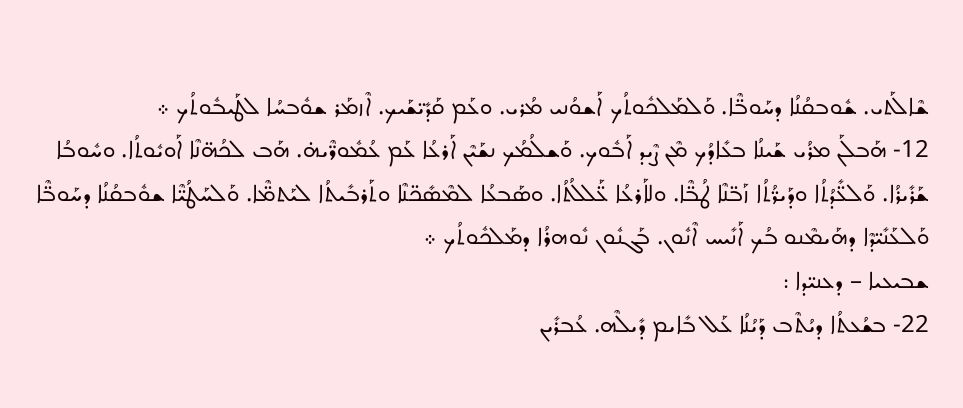ܫܶܐܠܰܬܝ. ܫܽܘܒܩܳܢܳܐ ܕܚܰܘܒ̈ܶܐ. ܘܰܠܡܰܠܟܽܘܬܳܟ ܐܰܫܘܳܢܝ ܡܳܪܝ. ܘܥܰܡ ܩܰܕܺܝ̈ܫܰܝܟ. ܐܶܙܡܰܪ ܫܘܽܒܚܳܐ ܠܛܰܝܒܽܘܬܳܟ ܀
12- ܗܰܒܠܰܢ ܡܪܳܝ ܫܰܝܢܳܐ ܒܥܺܐܕܳܟ ܡܶܢ ܨܶܝܕ ܐܰܒܽܘܟ. ܘܰܫܠܳܡܳܟ ܢܫܰܝܶܢ ܐܰܪܥܳܐ ܥܰܡ ܥܳܡܽܘܪ̈ܶܝܗ̇. ܗܰܒ ܠܟܳܗ̈ܢܶܐ ܐܰܘܝܽܘܬܳܐ. ܘܚܽܘܒܳܐ ܫܰܪܺܝܪܳܐ. ܘܰܠܥ̈ܺܕܳܬܳܐ ܘܕܰܝܪ̈ܳܬܳܐ ܙܰܒ̈ܢܶܐ ܛܳܒ̈ܶܐ. ܘܠܐܰܪܥܳܐ ܥ̈ܰܠܠܳܬܳܐ. ܘܣܰܒܥܳܐ ܠܡܶܣܺܟ̈ܢܶܐ ܘܬܰܪܒܺܝܬܳܐ ܠܝܰܬܡ̈ܶܐ. ܘܰܠܚܰܛܳܝ̈ܶܐ ܫܘܽܒܩܳܢܳܐ ܕܚܰܘܒ̈ܶܐ ܘܰܠܥܰܢܺܝ̈ܕܶܐ ܕܗܰܝܡܶܢܘ ܒܳܟ ܐܰܢܺܝܚ ܐܶܢܽܘܢ. ܒܰܓܢܽܘܢ ܢܽܘܗܪܳܐ ܕܡܰܠܟܽܘܬܳܟ ܀
ܫܒܝܥܝܐ – ܕܥܢܝ̈ܕܐ :
22- ܒܫܳܥܬܳܐ ܕܝܳܬܶܒ ܕܰܝܳܢܳܐ ܥܰܠ ܒܺܐܝܡ ܕܺܝܠܶܗ. ܥܳܒܪܺܝܢ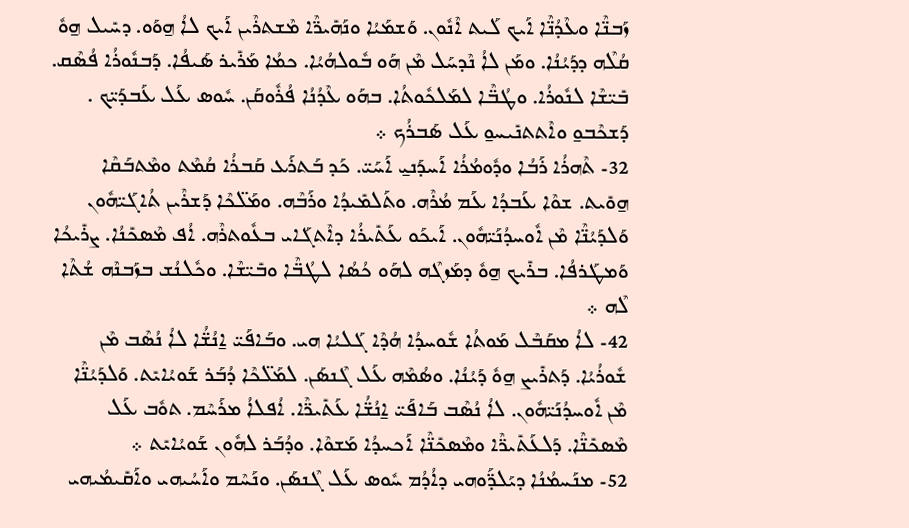ܙܰܒܢ̈ܶܐ ܘܥܶܕܳܢ̈ܶܐ ܐܰܝܟ ܠܰܝܬ ܐܶܢܽܘܢ. ܘܰܫܡܰܝܳܐ ܘܢܰܗܺܝܪ̈ܶܐ ܡܶܫܬܪܶܝܢ ܐܰܝܟ ܠܐܳ ܗ̱ܘܰܘ. ܕܚܺܝܠ ܗ̱ܘܽ ܩܳܠܶܗ ܕܕܰܝܳܢܳܐ. ܘܡܰܢ ܠܐܳ ܢܶܕܚܰܠ ܡܶܢ ܗܰܘ ܒܽܘܠܗܳܝܳܐ. ܟܡܳܐ ܡܰܪܺܝܪ ܣܰܝܦܳܐ. ܕܰܒܢܽܘܪܳܐ ܦܳܣܶܩ. ܒܺܝ̈ܫܶܐ ܠܢܽܘܪܳܐ. ܘܛܳܒ̈ܶܐ ܠܡܰܠܟܽܘܬܳܐ. ܒܗܰܘ ܥܶܕܳܢܳܐ ܦܳܪܽܘܩܰܢ. ܚܽܘܣ ܥܰܠ ܥܰܒܕܰܝ̈ܟ . ܕܰܫܟܶܒܘ̱ ܘܐܶܬܬܢܺܝܚܘ̱ ܥܰܠ ܣܰܒܪܳܟ ܀
32- ܬܶܗܪܳܐ ܪܰܒܳܐ ܘܕܽܘܡܳܪܳܐ ܐܰܚܕܰܢܝ̱ ܐܰܚܰܝ̈. ܟܰܕ ܒܰܬܪܰܥ ܩܰܒܪܳܐ ܩܳܡܶܬ ܘܡܶܬܒܰܩܶܐ ܗ̱ܘܺܝܬ. ܫܘܶܐ ܥܰܒܕܳܐ ܥܰܡ ܡܳܪܶܗ. ܘܬܰܠܡܺܝܕܳܐ ܘܪܰܒܶܗ. ܘܡܰܠ̈ܟܶܐ ܕܰܫܪܶܝܢ ܬܳܐܓܰܝ̈ܗܽܘܢ ܘܰܠܕܰܝܳܢ̈ܶܐ ܡܶܢ ܐܽܘܚܕܳܢܰܝ̈ܗܽܘܢ. ܐܰܝܟܰܘ ܥܰܬܺܝܪܳܐ ܕܐܶܬܓܰܐܝ ܒܥܽܘܬܪܶܗ. ܐܳܦ ܡܶܣܟܺܢܳܐ. ܨܪܺܝܟܳܐ ܘܰܡܛܰܪܦܳܐ. ܒܪܺܝܟ ܗ̱ܘܽ ܕܡܰܙܓܶܗ ܠܗܰܘ ܟܳܣܳܐ ܠܛܳܒ̈ܶܐ ܘܒܺܝ̈ܫܶܐ. ܘܟܽܠܢܳܫ ܒܙܰܒܢܶܗ ܫܳܬܶܐ ܠܶܗ ܀
42- ܠܐܳ ܡܩܰܒܶܠ ܡܰܘܬܳܐ ܫܽܘܚܕܳܐ ܗܳܕܶܐ ܓܰܠܝܳܐ ܗܝ. ܘܒܰܐܦܰܝ̈ ܐ̱ܢܳܫ̈ܳܐ ܠܐܳ ܢܳܣܶܒ ܡܶܢ ܫܽܘܪܳܝܳܐ. ܕܰܬܪܺܝܨ ܗ̱ܘܽ ܕܰܝܳܢܳܐ. ܘܣܳܡܶܗ ܥܰܠ ܓܶܢܣܰܢ. ܠܡܰܠ̈ܟܶܐ ܕܳܒܰܪ ܫܰܘܝܳܐܝܺܬ. ܘܰܠܕܰܝܳܢ̈ܶܐ ܡܶܢ ܐܽܘܚܕܳܢܰܝ̈ܗܽܘܢ. ܠܐܳ ܢܳܣܶܒ ܒܰܐܦܰܝ̈ ܐ̱ܢܳܫ̈ܳܐ ܥܰܬܺܝܪ̈ܶܐ. ܐܳܦܠܐܳ ܡܪܰܚܶܡ. ܬܘܽܒ ܥܰܠ ܡܶܣܟܺܢ̈ܶܐ. ܕܰܠܥܰܬܺܝܪ̈ܶܐ ܘܡܶܣܟܺܢ̈ܶܐ ܐܰܟܚܕܳܐ ܡܰܫܘܶܐ. ܘܕܳܒܰܪ ܠܗܽܘܢ ܫܰܘܝܳܐܝܺܬ ܀
52- ܡܢܰܚܡܳܢܳܐ ܕܝܰܠܕ̈ܰܘܗܝ ܕܐܳܕܳܡ ܚܽܘܣ ܥܰܠ ܓܶܢܣܰܢ. ܘܢܰܚܶܡ ܘܐܰܚܳܝܗܝ ܘܐܰܩܺܝܡܳܝܗܝ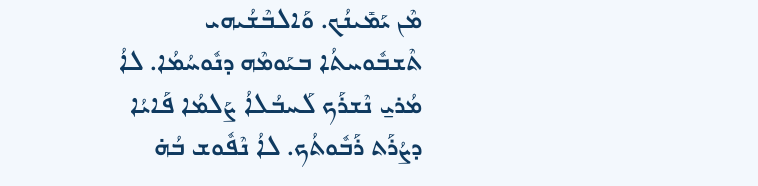ܡܶܢ ܝܰܡܺܝܢܳܟ. ܘܰܐܠܒܶܫܳܝܗܝ ܬܶܫܒܽܘܚܬܳܐ ܒܝܰܘܡܶܗ ܕܢܽܘܚܳܡܳܐ. ܠܐܳ ܡܳܪܝ̱ ܢܶܫܪܰܟ ܠܰܚܒܳܠܐܳ ܨܰܠܡܳܐ ܦܰܐܝܳܐ ܕܨܳܪܰܬ ܪܰܒܽܘܬܳܟ. ܠܐܳ ܢܶܦܽܘܫ ܒܳܗ̇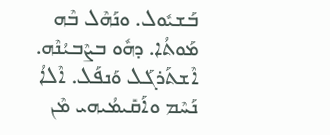ܒܰܫܝܽܘܠ. ܘܢܰܗܶܠ ܒܶܗ ܡܰܘܬܳܐ. ܕܗܽܘ ܒܨܶܒܝܳܢܶܗ. ܐܶܫܬܰܪܓܰܠ ܘܰܢܦܰܠ. ܐܶܠܐܳ ܢܰܚܶܡ ܘܐܰܩܺܝܡܳܝܗܝ ܡܶܢ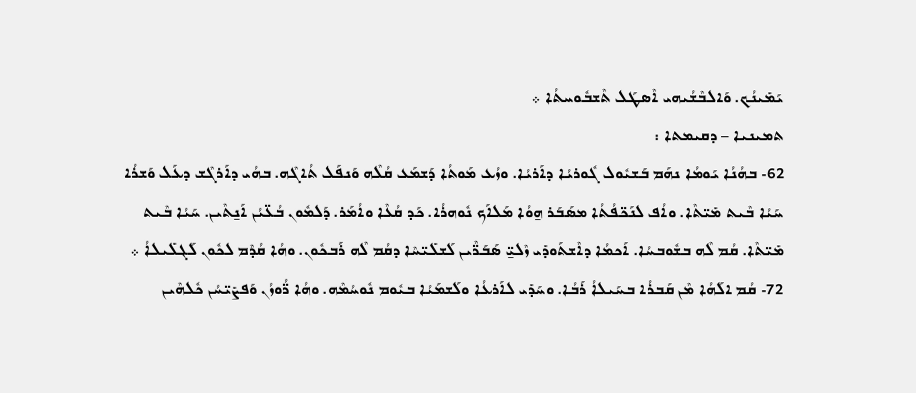ܝܰܡܺܝܢܳܟ. ܘܰܐܠܒܶܫܳܝܗܝ ܐܶܣܛܰܠ ܬܶܫܒܽܘܚܬܳܐ ܀
ܬܡܝܢܝܐ – ܕܩܝܡܬܐ :
62- ܒܗܳܢܳܐ ܝܰܘܡܳܐ ܢܗܰܡ ܒܰܫܝܽܘܠ ܓܽܘܪܝܳܐ ܕܐܰܪܝܳܐ. ܘܙܳܥ ܡܰܘܬܳܐ ܕܰܫܡܰܥ ܩܳܠܶܗ ܘܰܢܦܰܠ ܬܳܐܓܶܗ. ܒܗܳܝ ܕܐܰܪܓܶܫ ܕܥܰܠ ܘܰܫܪܳܐ ܚܰܝܳܐ ܒܶܝܬ ܡܺܝ̈ܬܶܐ. ܘܐܳܦ ܠܢܰܟ̈ܦܳܬܳܐ ܡܣܰܒܰܪ ܗ̱ܘܳܐ ܡܰܠܐܰܟ ܢܽܘܗܪܳܐ. ܟܰܕ ܩܳܥܶܐ ܘܐܳܡܰܪ. ܕܰܠܡܽܘܢ ܒܳܥ̈ܝܳܢ ܐܰܢ̱ܬܶܝܢ. ܚܰܝܳܐ ܒܶܝܬ ܡܺܝ̈ܬܶܐ. ܩܳܡ ܠܶܗ ܒܫܽܘܒܚܳܐ. ܐܰܟܡܳܐ ܕܐܶܫܬܰܘܕܺܝ ܙܶܠܝ̱̈ ܣܰܒܰܪ̈ܶܝܢ ܠܰܫܠܺܝ̈ܚܶܐ ܕܩܳܡ ܠܶܗ ܪܰܒܟܽܘܢ. ܘܗܳܐ ܩܳܕܶܡ ܠܟܽܘܢ ܠܰܓܠܺܝܠܐܳ ܀
72- ܩܳܡ ܐܠܰܗܳܐ ܡܶܢ ܩܰܒܪܳܐ ܒܚܰܝܠܐܳ ܪܰܒܳܐ. ܘܚܰܕܺܝ ܠܐܰܪܥܳܐ ܘܠܰܫܡܰܝܳܐ ܒܝܽܘܡ ܢܽܘܚܳܡܶܗ. ܘܗܳܐ ܪ̈ܳܘܙܳܢ ܘܰܦܨܺܝ̈ܚܳܢ ܟܽܠܗܶܝܢ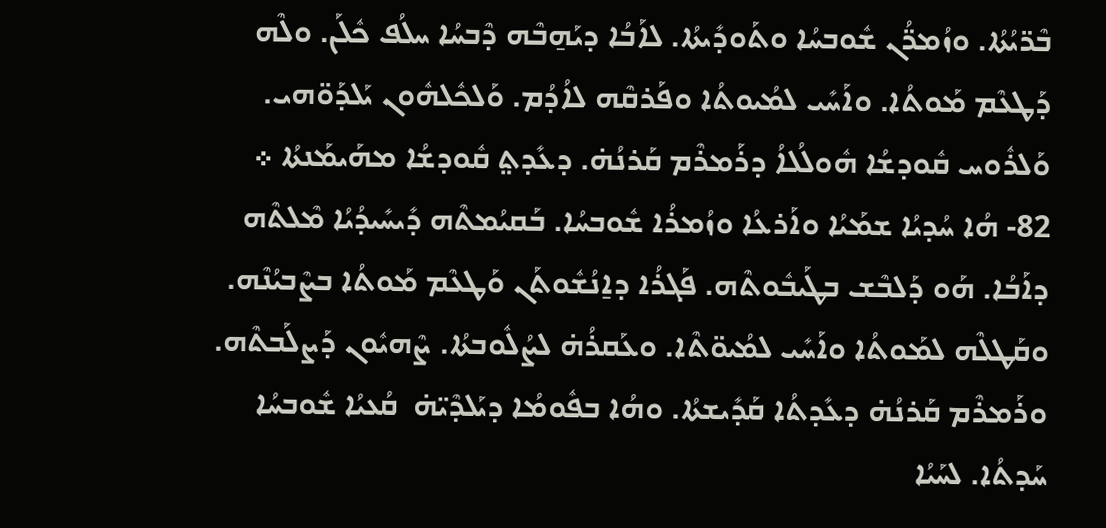ܒܶܪ̈ܝܳܬܳܐ. ܘܙܳܡܪ̈ܳܢ ܫܽܘܒܚܳܐ ܘܬܰܘܕܺܝܬܳܐ. ܠܐܰܒܳܐ ܕܝܰܗ̱ܒܶܗ ܕܶܒܚܳܐ ܚܠܳܦ ܟܽܠܰܢ. ܘܠܶܗ ܕܰܛܥܶܡ ܡܰܘܬܳܐ. ܘܐܰܚܺܝ ܠܡܳܝܘܬܳܐ ܘܦܰܪܩܶܗ ܠܐܳܕܳܡ. ܘܰܠܟܽܠܗܽܘܢ ܝܰܠܕܰܘ̈ܗܝ. ܘܰܠܪܽܘܚ ܩܽܘܕܫܳܐ ܗܽܘܠܳܠܐܳ ܕܪܰܡܪܶܡ ܩܰܪܢܳܗ̇. ܕܥܺܕܬ݀ ܩܽܘܕܫܳܐ ܡܗܰܝܡܰܢܬܳܐ ܀
82- ܗܳܐ ܚܳܕܝܳܐ ܫܡܰܝܳܐ ܘܐܰܪܥܳܐ ܘܙܳܡܪܳܐ ܫܽܘܒܚܳܐ. ܒܰܩܝܳܡܬܶܗ ܕܺܝܚܺܝܕܳܝܳܐ ܡܶܠܬܶܗ ܕܐܰܒܳܐ. ܗܰܘ ܕܰܠܒܶܫ ܒܛܰܝܒܽܘܬܶܗ. ܦܰܓܪܳܐ ܕܐ̱ܢܳܫܽܘܬܰܢ ܘܰܛܥܶܡ ܡܰܘܬܳܐ ܒܨܶܒܝܳܢܶܗ. ܘܩܰܛܠܶܗ ܠܡܰܘܬܳܐ ܘܐܰܚܺܝ ܠܡܳܝܘ̈ܬܶܐ. ܘܥܰܩܪܳܗ̇ ܠܨܳܠܽܘܒܬܳܐ. ܨܶܗܝܽܘܢ ܕܰܨܠܰܒܬܶܗ. ܘܪܰܡܪܶܡ ܩܰܪܢܳܗ̇ ܕܥܺܕܬܳܐ ܩܰܕܺܝܫܬܳܐ. ܘܗܳܐ ܒܦܽܘܡܳܐ ܕܝܰܠܕܶܝ̈ܗ̇  ܩܳܥܝܳܐ ܫܽܘܒܚܳܐ ܚܰܕܬܳܐ. ܠܚܰܝܳܐ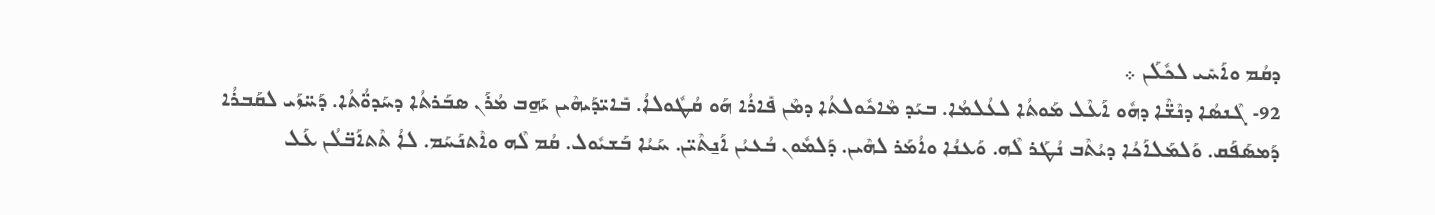ܕܩܳܡ ܘܐܰܚܺܝ ܠܟܽܠܰܢ ܀
92- ܓܶܢܣܳܐ ܕܢܶܫ̈ܶܐ ܕܗܽܘ ܐܰܥܶܠ ܡܰܘܬܳܐ ܠܥܳܠܡܳܐ. ܒܝܰܕ ܡܶܐܟܽܘܠܬܳܐ ܕܡܶܢ ܦܺܐܪܳܐ ܗܰܘ ܩܳܛܽܘܠܐܳ. ܒܺܐܝ̈ܕܰܝܗܶܝܢ ܝܰܗ̱ܒ ܡܳܪܰܢ ܣܒܰܪܬܳܐ ܕܚܰܕܘ̈ܳܬܳܐ. ܕܰܚ̈ܙܰܝ ܠܩܰܒܪܳܐ ܕܰܡܣܰܦܰܩ. ܘܰܠܡܰܠܐܰܟܳܐ ܕܝܳܬܶܒ ܢܳܛܰܪ ܠܶܗ. ܘܰܥܢܳܐ ܘܐܳܡܰܪ ܠܗܶܝܢ. ܕܰܠܡܽܘܢ ܒܳܥܝܳܢ ܐܰܢ̱ܬܶܝ̈ܢ. ܚܰܝܳܐ ܒܰܫܝܽܘܠ. ܩܳܡ ܠܶܗ ܘܐܶܬܢܰܚܰܡ. ܠܐܳ ܬܶܬܐܰܒ̈ܠܳܢ ܥܰܠ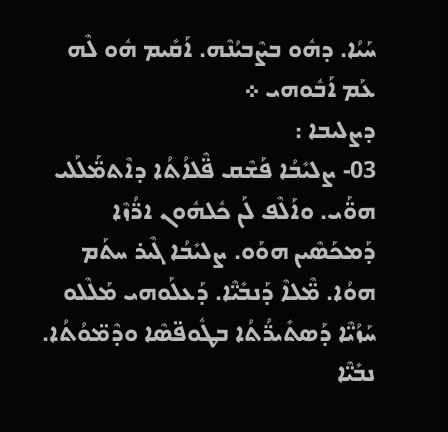ܚܰܝܳܐ. ܕܗܽܘ ܒܨܶܒܝܳܢܶܗ. ܐܰܩܺܝܡ ܗܽܘ ܠܶܗ ܥܰܡ ܐܰܒܽܘܗܝ ܀
ܕܨܠܝܒܐ :
03- ܨܠܝܺܒܳܐ ܦܰܫܶܩ ܦ̈ܶܠܐܳܬܳܐ ܕܐܶܬܡ̈ܰܠܰܠܝ ܗܘ̈ܰܝ. ܘܐܰܠܶܦ ܠܰܢ ܟܽܠܗܽܘܢ ܐܪ̈ܳܙܶܐ ܕܰܡܟܰܣܶܝܢ ܗܘܰܘ. ܨܠܝܺܒܳܐ ܓܶܝܪ ܚܬܰܡ ܗܘܳܐ. ܡ̈ܶܠܐܶ ܕܰܢܒܺܝ̈ܶܐ. ܕܰܥܠܰܘܗܝ ܡܰܠܶܠܘ ܚܰܙܳܝ̈ܶܐ ܕܰܣܬܺܝܪ̈ܳܬܳܐ ܒܛܽܘܦ̈ܣܶܐ ܘܕܶܡ̈ܘܳܬܳܐ. ܢܒܺܝ̈ܶܐ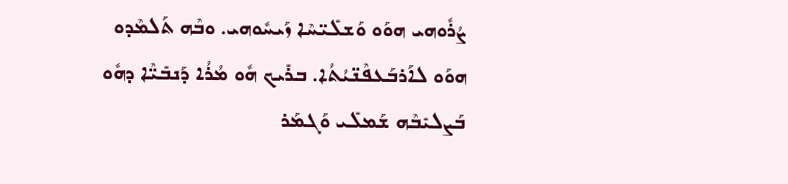ܨܳܪܽܘܗܝ ܗܘܰܘ ܘܰܫܠܺܝ̈ܚܶܐ ܙܰܝܚܽܘܗܝ. ܘܒܶܗ ܬܰܠܡܶܕܘ ܗܘܰܘ ܠܐܰܪܒܰܥܦܶܢ̈ܝܳܬܳܐ. ܒܪܺܝܟ ܗܽܘ ܡܳܪܳܐ ܕܰܢܒܺܝ̈ܶܐ ܕܗܽܘ ܒܰܨܠܝܺܒܶܗ ܫܰܡܠܺܝ ܘܰܓܡܰܪ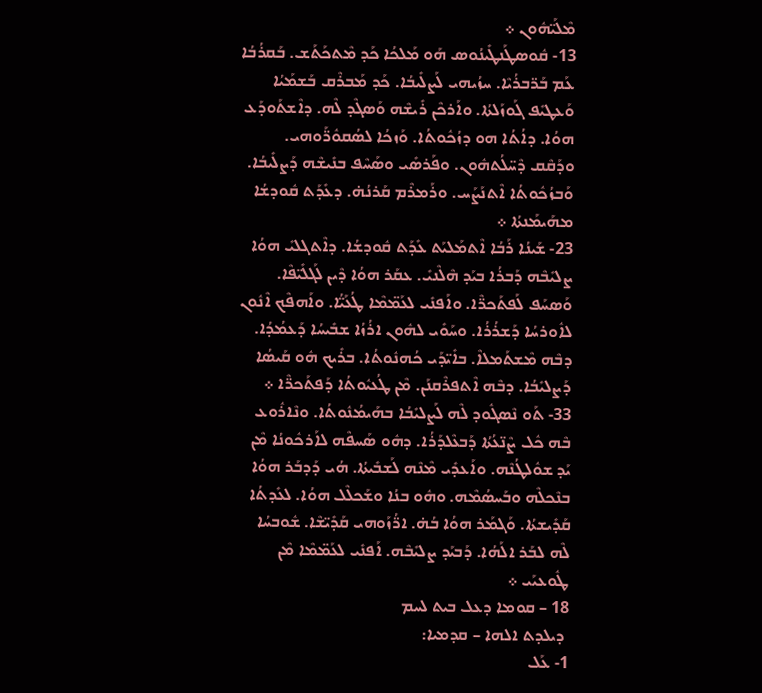ܡܶܠܰܝ̈ܗܽܘܢ ܀
13- ܩܽܘܣܛܰܢܛܺܝܢܳܘܣ ܗܰܘ ܡܰܠܟܳܐ ܟܰܕ ܡܶܬܟܰܬܰܫ. ܒܰܩܪܳܒܳܐ ܥܰܡ ܒܰܪ̈ܒܪܳܝܶܐ. ܚܙܳܝܗܝ ܠܰܨܠܺܝܒܳܐ. ܟܰܕ ܡܰܒܪܶܩ ܒܰܫܡܰܝܳܐ ܘܰܥܛܝܺܦ ܓܰܘܙܰܠܬܳܐ. ܘܐܰܪܟܶܢ ܪܺܝܫܶܗ ܘܰܣܓܶܕ ܠܶܗ. ܕܐܶܫܬܰܘܕܰܥ ܗܘܳܐ. ܕܐܳܬܳܐ ܗܘ ܕܙܳܟܽܘܬܳܐ. ܘܰܙܟܳܐ ܠܣܳܩܘܽܪ̈ܰܘܗܝ. ܘܕܰܩܶܩ ܕܶܚ̈ܠܳܬܗܽܘܢ. ܘܦܰܪܣܺܝ ܘܣܰܚܶܦ ܒܢܺܝܫܶܗ ܕܰܨܠܺܝܒܳܐ. ܘܰܒܙܳܟܽܘܬܳܐ ܐܶܬܢܰܨܰܚ. ܘܪܰܡܪܶܡ ܩܰܪܢܳܗ̇. ܕܥܺܕܰܬ ܩܽܘܕܫܳܐ ܡܗܰܝܡܰܢܬܳܐ ܀
23- ܫܰܝܢܳܐ ܪܰܒܳܐ ܐܶܬܡܰܠܝܰܬ ܥܺܕܰܬ ܩܽܘܕܫܳܐ. ܕܐܶܬܓܠܝܺ ܗܘܳܐ ܨܠܝܺܒܶܗ ܕܰܒܪܳܐ ܒܝܰܕ ܗܶܠܶܢܝܺ. ܥܩܰܪ ܗܘܳܐ ܕܶܝܢ ܠܰܓܠܺܝ̈ܦܶܐ. ܘܰܣܚܰܦ ܠܰܦܬܰܟܪ̈ܶܐ. ܘܐܰܦܢܺܝ ܠܥܰܡ̈ܡܶܐ ܛܳܥܰܝ̈ܳܐ. ܘܐܰܗܦܶܟ ܐܶܢܽܘܢ ܠܐܽܘܪܚܳܐ ܕܰܫܪܳܪܳܐ. ܘܚܰܘܺܝ ܠܗܽܘܢ ܐܪܳܙܳܐ ܫܒܺܝܚܳܐ ܕܰܥܡܳܕܳܐ. ܕܒܶܗ ܡܶܫܬܰܡܠܐܶ. ܒܐܺܝ̈ܕܰܝ ܟܳܗܢܽܘܬܳܐ. ܒܪܺܝܟ ܗܽܘ ܩܰܝܣܳܐ ܕܰܨܠܝܺܒܳܐ. ܕܒܶܗ ܐܶܬܦܪܶܩܢܰܢ. ܡܶܢ ܛܳܥܝܽܘܬܳܐ ܕܰܦܬܰܟܪ̈ܶܐ ܀
33- ܬܰܘ ܢܶܣܓܽܘܕ ܠܶܗ ܠܰܨܠܝܺܒܳܐ ܒܗܰܝܡܳܢܽܘܬܳܐ. ܘܢܶܐܪܽܘܥ ܒܶܗ ܟܽܠ ܨܶܢ̈ܥܳܬܳܐ ܕܰܒܥܶܠܕܰܪܳܐ. ܕܗܽܘ ܣܰܚܦܶܗ ܠܐܰܪܟܽܘܢܳܐ ܡܶܢ ܝܰܕ ܫܘܽܠܛܳܢܶܗ. ܘܐܰܥܕܺܝ ܡܶܢܶܗ ܠܰܫܒܺܝܬܳܐ. ܗܳܝ ܕܰܕܒܰܪ ܗܘܳܐ ܒܢܶܟܠܶܗ ܘܒܰܚܣܳܡܶܗ. ܘܗܽܘ ܒܢܳܐ ܘܫܰܟܠܶܠ ܗܘܳܐ. ܠܥܺܕܬܳܐ ܩܰܕܺܝܫܬܳܐ. ܘܰܓܡܰܪ ܗܘܳܐ ܒܳܗ̇. ܐܪ̈ܳܙܰܘܗܝ ܩܰܕܺܝ̈ܫܶܐ. ܫܽܘܒܚܳܐ ܠܶܗ ܠܒܰܪ ܐܠܰܗܳܐ. ܕܰܒܝܰܕ ܨܠܝܺܒܶܗ. ܐܰܦܢܺܝ ܠܥܰܡ̈ܡܶܐ ܡܶܢ ܛܽܘܥܝܰܝ ܀
18 – ܩܘܡܐ ܕܥܠ ܒܝܬ ܠܚܡ
 ܕܝܠܕܬ ܐܠܗܐ – ܩܕܡܝܐ:
1- ܥܰܠ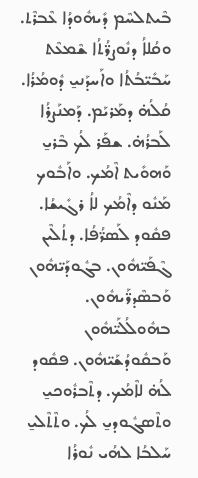ܒܶܝܬܠܚܶܡ ܕܺܝܗܽܘܕܳܐ ܥܶܒܪܶܬ. ܘܩܳܠܐܳ ܕܢܽܘܨܪ̈ܳܬܳܐ ܫܶܡܥܶܬ ܚܰܒܺܝ̈ܒܳܬܳܐ ܘܐܰܚܕܰܢܝ̱ ܕܽܘܡܳܪܳܐ. ܩܳܠܳܗ̇ ܕܡܰܪܝܰܡ. ܕܰܡܢܰܨܪܳܐ ܠܰܒܪܳܗ̇. ܫܦܰܪ ܠܳܟ ܒܶܪܝ̱ ܘܰܗܘܺܝܬ ܐܶܡܳܟ. ܘܐܰܒܽܘܟ ܡܰܢܽܘ ܕܐܶܡܳܟ ܠܐܳ ܪܓܺܝܫܳܐ. ܦܩܽܘܕ ܠܰܣܪ̈ܳܦܳܐ. ܕܬܳܠܶܝܢ ܓܶܦܰܝ̈ܗܽܘܢ. ܒܓܽܘܕܰܝ̈ܗܽܘܢ ܘܰܒܣܶܕܪ̈ܰܝܗܽܘܢ. ܒܗܽܘܠܳܠܰܝ̈ܗܽܘܢ ܘܰܒܩܽܘܕܳܫܰܝ̈ܗܽܘܢ. ܦܩܽܘܕ ܠܳܗ̇ ܠܐܶܡܳܟ. ܕܬܶܒܪܽܘܟܝ̱ ܘܬܶܣܓܽܘܕܝ̱ ܠܳܟ. ܘܬܶܬܶܠܝ̱ ܚܰܠܒܳܐ ܠܗܳܝ ܢܽܘܪܳܐ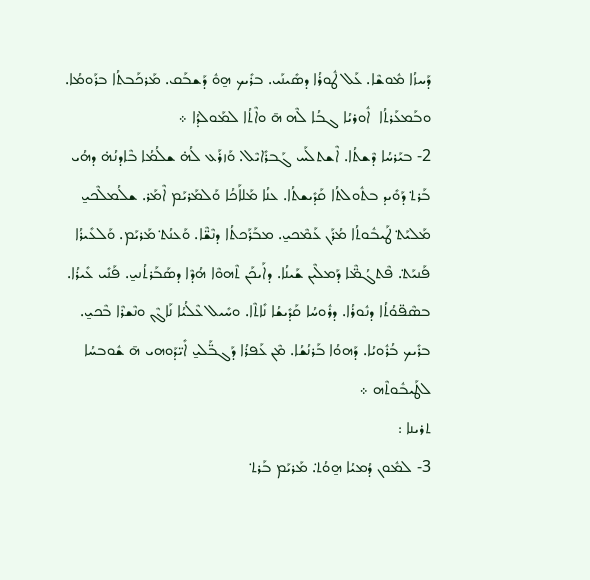ܕܰܚܙܳܐ ܡܽܘܫܶܐ. ܥܰܠ ܛܽܘܪܳܐ ܕܣܺܝܢܰܝ. ܒܪܺܝܟ ܗ̱ܘܽ ܕܰܫܒܰܩ. ܡܰܪܟܰܒܬܳܐ ܒܪܰܘܡܳܐ. ܘܒܰܡܥܰܪܬܳܐ  ܐܽܘܪܝܳܐ ܓܒܳܐ ܠܶܗ ܗ̄ ܘܐܶܬܳܐ ܠܡܰܘܠܕܳܐ ܀
2- ܒܝܰܪܚܳܐ ܕܶܫܬܳܐ. ܐܶܫܬܠܰܚ ܓܰܒܪܺܐܝܶܠ. ܘܰܙܪܰܥ ܠܳܗ̇ ܫܠܳܡܳܐ ܒܶܐܕܢܳܗ̇ ܕܗܳܝ ܒܰܪܬ݀ ܕܰܘܺܝܕ ܒܬܽܘܠܬܳܐ ܩܰܕܺܝܫܬܳܐ. ܥܢܳܐ ܡܰܠܐܰܟܳܐ ܘܰܠܡܰܪܝܰܡ ܐܶܡܰܪ. ܫܠܳܡܠܶܟܝ̱ ܡܰܠܝܰܬ݀ ܛܰܝܒܽܘܬܳܐ ܡܳܪܰܢ ܥܰܡܶܟܝ̱. ܡܒܰܪܰܟܬܳܐ ܕܢܶܫ̈ܶܐ. ܘܰܥܢܳܬ݀ ܡܰܪܝܰܡ. ܘܰܠܥܺܝܪܳܐ ܦܰܢܝܰܬ݀. ܦܶܬܓܳܡ̈ܶܐ ܕܰܡܠܶܝܢ ܫܰܝܢܳܐ. ܕܐܰܝܟܰܢ ܬܶܗܘܶܐ ܗܳܕܶܐ ܕܣܰܒܰܪܬܳܢܝ̱. ܦܰܢܺܝ ܥܺܝܪܳܐ. ܒܣܶܦ̈ܘܳܬܳܐ ܕܢܽܘܪܳܐ. ܕܪܽܘܚܳܐ ܩܰܕܺܝܫܳܐ ܢܺܐܬܶܐ. ܘܚܺܝܠ ܥܶܠܳܝܳܐ ܢܰܐܓܶܢ ܘܢܶܫܪܶܐ ܒܶܟܝ̱. ܒܪܺܝܟ ܒܳܪܽܘܝܳܐ. ܕܰܗܘܳܐ ܒܰܪܢܳܫܳܐ. ܡܶܢ ܥܰܦܪܳܐ ܕܰܓܒ̈ܰܠܝ̱ ܐܺܝ̈ܕܰܘܗܝ ܗ̄ ܫܽܘܒܚܳܐ ܠܛܰܝܒܽܘܬܶܗ ܀
ܬܪܝܢܐ :
3- ܠܡܽܘܢ ܕܳܡܝܳܐ ܗ̱ܘܳܬ݀. ܡܰܪܝܰܡ ܒܰܪܬ݀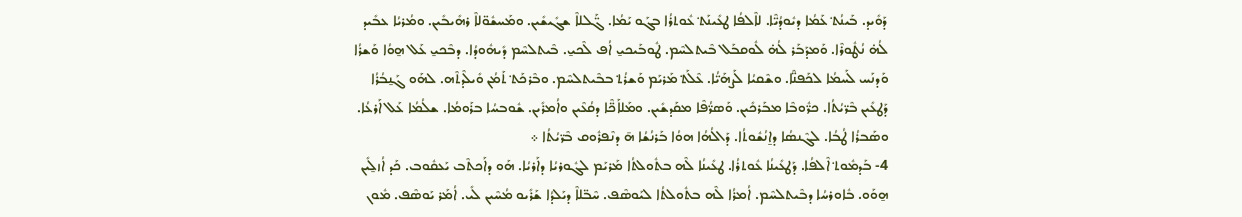ܕܰܘܺܝܕ. ܒܰܝܢܳܬ݀ ܥܰܡܳܐ ܕܝܽܘܕܳܝ̈ܶܐ. ܠܐܶܠܦܳܐ ܛܥܺܝܢܰܬ݀ ܥܽܘܬܪܳܐ ܒܓܰܘ ܝܰܡܳܐ. ܓ̈ܰܠܠܐܶ ܫܓܺܝܫܺܝܢ. ܘܡܰܚܫܽܘ̈ܠܐܶ ܪܗܺܝܒܺܝܢ. ܘܡܳܪܝܳܐ ܥܒܺܝܕ ܠܳܗ̇ ܢܳܛܽܘܪܶܐ. ܘܰܡܕܰܒܰܪ ܠܳܗ̇ ܠܽܘܩܒܰܠ ܒܶܝܬܠܚܶܡ. ܛܽܘܒܰܝܟܝ̱ ܐܳܦ ܠܶܟܝ̱. ܒܶܝܬܠܚܶܡ ܕܺܝܗܽܘܕܳܐ. ܕܒܶܟܝ̱ ܥܰܠ ܗ̱ܘܳܐ ܘܰܫܪܳܐ ܘܰܕܢܰܚ ܠܰܚܡܳܐ ܠܟܰܦܢ̈ܶܐ. ܘܫܶܩܝܳܐ ܠܰܨܗܰܝ̈ܳܐ. ܥܶܠܰܬ݀ ܡܰܪܝܰܡ ܘܰܫܪܳܬ݀ ܒܒܶܝܬܠܚܶܡ. ܘܒܶܪܟܰܬ݀ ܬܰܡܳܢ ܘܺܝܠܶܕܬܶܗ. ܠܗܰܘ ܓܰܢ̱ܒܳܪܳܐ ܕܰܛܥܺܝܢ ܒܶܪ̈ܝܳܬܳܐ. ܟܪ̈ܽܘܒܶܐ ܡܒܰܪܟܺܝܢ. ܘܰܣܪ̈ܳܦܶܐ ܡܩܰܕܫܺܝܢ. ܘܡܰܠܐܰܟ̈ܶܐ ܕܩܳܥܶܝܢ ܘܐܳܡܪܺܝܢ. ܫܽܘܒܚܳܐ ܒܪܰܘܡܳܐ. ܫܠܳܡܳܐ ܥܰܠ ܐܰܪܥܳܐ. ܘܣܰܒܪܳܐ ܛܳܒܳܐ. ܠܓܶܢܣܳܐ ܕܐ̱ܢܳܫܽܘܬܳܐ. ܕܰܐܠܳܗܳܐ ܗܘܳܐ ܒܰܪܢܳܫܳܐ ܗ̄ ܕܢܶܦܪܽܘܩ ܒܶܪ̈ܝܳܬܳܐ ܀
4- ܒܰܕܡܽܘܬ݀ ܐܶܠܦܳܐ. ܕܰܛܥܺܝܢܳܐ ܥܽܘܬܪܳܐ. ܛܥܺܝܢܳܐ ܠܶܗ ܒܬܽܘܠܬܳܐ ܡܰܪܝܰܡ ܠܓܽܘܪܝܳܐ ܕܐܰܪܝܳܐ. ܗܰܘ ܕܐܰܟܬܶܒ ܝܰܥܩܽܘܒ. ܟܰܕ ܐܳܙܠ̱ܺܝܢ ܗ̱ܘܰܘ. ܒܽܐܘܪܚܳܐ ܕܒܶܝܬܠܚܶܡ. ܐܳܡܪܳܐ ܠܶܗ ܒܬܽܘܠܬܳܐ ܠܝܰܘܣܶܦ. ܚܶܒ̈ܠܐܶ ܕܝܰܠܕܳܐ ܫܰܪܺܝܘ ܡܳܚܶܝܢ ܠܺܝ. ܐܳܡܰܪ ܝܰܘܣܶܦ. ܡܽܘܢ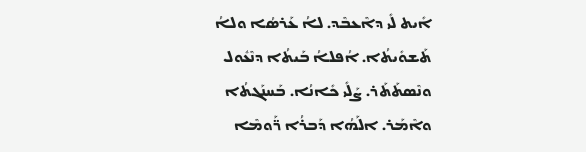ܐܺܝܬ ܠܺܝ ܕܐܶܥܒܶܕ. ܠܐܳ ܥܰܪܣܳܐ ܘܠܐܳ ܬܰܫܘܺܝܬܳܐ. ܐܳܦܠܐܳ ܒܰܝܬܳܐ ܕܢܶܥܽܘܠ ܘܢܶܣܬܰܬܰܪ. ܨܰܠܺܝ ܟܺܐܢܳܐ. ܒܰܚܢܰܓܬܳܐ ܘܐܶܡܰܪ. ܐܠܰܗܳܐ ܕܰܒܪܳܐ ܪ̈ܰܘܡܶܐ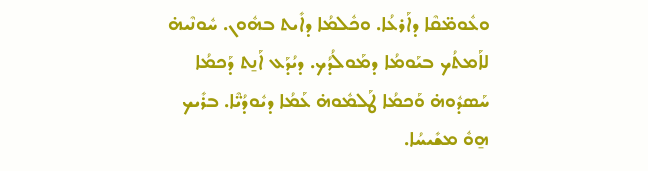ܘܥܽܘܡ̈ܩܶܐ ܕܐܰܪܥܳܐ. ܘܟܽܠܡܳܐ ܕܐܺܝܬ ܒܗܽܘܢ. ܚܽܘܢܶܝܗ̇ ܠܐܰܡܬܳܟ ܒܝܰܘܡܳܐ ܕܡܰܘܠܳܕܳܟ. ܕܝܳܕܰܥ ܐܰܢ̱ܬ ܕܰܟܡܳܐ ܚܰܣܕܽܘܗ̇ ܘܰܟܡܳܐ ܛܰܠܡܽܘܗ̇ ܥܰܡܳܐ ܕܝܽܘܕܳܝ̈ܶܐ. ܒܪܺܝܟ ܗ̱ܘܽ ܡܫܺܝܚܳܐ.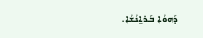ܕܰܗܘܳܐ ܒܰܪܐ̱ܢܳܫܳܐ.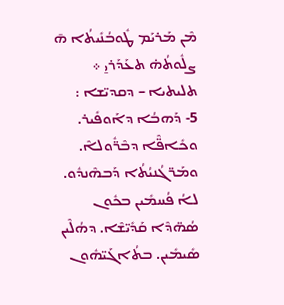ܡܶܢ ܡܰܪܝܰܡ ܛܽܘܒܳܢܺܝܬܳܐ ܗ̄ ܨܠܽܘܬܳܗ̇ ܬܥܰܕܰܪܝ̱ ܀
ܬܠܝܬܝܐ – ܕܩܕܝ̈ܫܐ :
5- ܕܰܗܒܳܐ ܕܐܰܘܦܺܝܪ. ܘܟܺܐܦ̈ܶܐ ܕܒܶܪ̈ܽܘܠܐܶ. ܘܡܰܪ̈ܓܳܢܝܳܬܳܐ ܕܰܒܗܶܢܕܽܘ. ܠܐܳ ܦܳܚܡܺܝܢ ܒܟܽܘܢ ܣܳܗ̈ܕܶܐ ܩܰܕܺܝ̈ܫܶܐ. ܕܗܳܠܶܝܢ ܣܺܝܡܺܝܢ. ܒܬܳܐܓܰܝ̈ܗܽܘܢ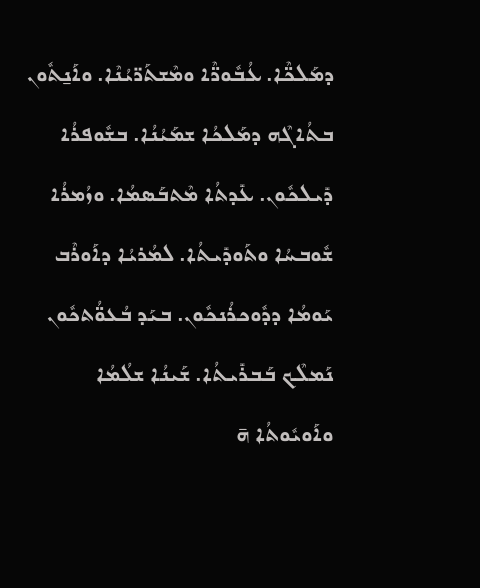ܕܡܰܠܟ̈ܶܐ. ܥܳܒܽܘܪ̈ܶܐ ܘܡܶܫܬܰܪ̈ܝܳܢܶܐ. ܘܐܰܢ̱ܬܽܘܢ ܒܬܳܐܓܶܗ ܕܡܰܠܟܳܐ ܫܡܰܝܳܢܳܐ. ܒܫܽܘܦܪܳܐ ܕܺܝܠܟܽܘܢ. ܥܺܕܬܳܐ ܡܶܬܒܰܣܡܳܐ. ܘܙܳܡܪܳܐ ܫܽܘܒܚܳܐ ܘܬܰܘܕܺܝܬܳܐ. ܠܡܳܪܝܳܐ ܕܐܰܘܪܶܒ ܝܰܘܡܳܐ ܕܕܽܘܟܪܳܢܟܽܘܢ. ܒܝܰܕ ܒܳܥܘ̈ܳܬܟܽܘܢ ܢܰܡܠܶܟ ܒܰܒܪܺܝܬܳܐ. ܫܰܝܢܳܐ ܫܠܳܡܳܐ ܘܐܰܘܝܽܘܬܳܐ ܗ̄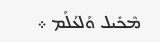ܡܶܟܺܝܠ ܘܰܠܥܳܠܰܡ ܀